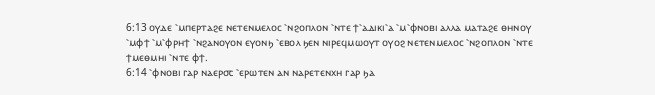6:13 ⲟⲩⲇⲉ ⳿ⲙⲡⲉⲣⲧⲁϩⲉ ⲛⲉⲧⲉⲛⲙⲉⲗⲟⲥ ⳿ⲛϩⲟⲡⲗⲟⲛ ⳿ⲛⲧⲉ ϯ⳿ⲁⲇⲓⲕⲓ⳿ⲁ ⳿ⲙ⳿ⲫⲛⲟⲃⲓ ⲁⲗⲗⲁ ⲙⲁⲧⲁϩⲉ ⲑⲏⲛⲟⲩ ⳿ⲙⲫϯ ⳿ⲙ⳿ⲫⲣⲏϯ ⳿ⲛϩⲁⲛⲟⲩⲟⲛ ⲉⲩⲟⲛϧ ⳿ⲉⲃⲟⲗ ϧⲉⲛ ⲛⲓⲣⲉϥⲙⲱⲟⲩⲧ ⲟⲩⲟϩ ⲛⲉⲧⲉⲛⲙⲉⲗⲟⲥ ⳿ⲛϩⲟⲡⲗⲟⲛ ⳿ⲛⲧⲉ ϯⲙⲉⲑⲙⲏⲓ ⳿ⲛⲧⲉ ⲫϯ.
6:14 ⳿ⲫⲛⲟⲃⲓ ⲅⲁⲣ ⲛⲁⲉⲣ⳪ ⳿ⲉⲣⲱⲧⲉⲛ ⲁⲛ ⲛⲁⲣⲉⲧⲉⲛⲭⲏ ⲅⲁⲣ ϧⲁ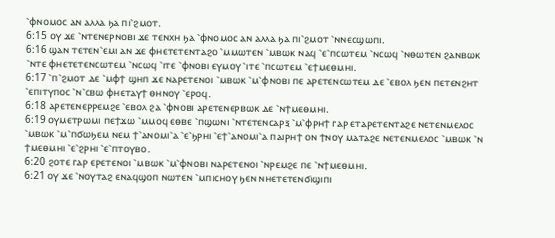⳿ⲫⲛⲟⲙⲟⲥ ⲁⲛ ⲁⲗⲗⲁ ϧⲁ ⲡⲓ⳿ϩⲙⲟⲧ.
6:15 ⲟⲩ ϫⲉ ⳿ⲛⲧⲉⲛⲉⲣⲛⲟⲃⲓ ϫⲉ ⲧⲉⲛⲭⲏ ϧⲁ ⳿ⲫⲛⲟⲙⲟⲥ ⲁⲛ ⲁⲗⲗⲁ ϧⲁ ⲡⲓ⳿ϩⲙⲟⲧ ⳿ⲛⲛⲉⲥϣⲱⲡⲓ.
6:16 ϣⲁⲛ ⲧⲉⲧⲉⲛ⳿ⲉⲙⲓ ⲁⲛ ϫⲉ ⲫⲏⲉⲧⲉⲧⲉⲛⲧⲁϩⲟ ⳿ⲙⲙⲱⲧⲉⲛ ⳿ⲙⲃⲱⲕ ⲛⲁϥ ⳿ⲉ⳿ⲡⲥⲱⲧⲉⲙ ⳿ⲛⲥⲱϥ ⳿ⲛⲑⲱⲧⲉⲛ ϩⲁⲛⲃⲱⲕ ⳿ⲛⲧⲉ ⲫⲏⲉⲧⲉⲧⲉⲛⲥⲱⲧⲉⲙ ⳿ⲛⲥⲱϥ ⳿ⲓⲧⲉ ⳿ⲫⲛⲟⲃⲓ ⲉⲩⲙⲟⲩ ⳿ⲓⲧⲉ ⳿ⲡⲥⲱⲧⲉⲙ ⳿ⲉϯⲙⲉⲑⲙⲏⲓ.
6:17 ⳿ⲡ⳿ϩⲙⲟⲧ ⲇⲉ ⳿ⲙⲫϯ ϣⲏⲡ ϫⲉ ⲛⲁⲣⲉⲧⲉⲛⲟⲓ ⳿ⲙⲃⲱⲕ ⳿ⲙ⳿ⲫⲛⲟⲃⲓ ⲡⲉ ⲁⲣⲉⲧⲉⲛⲥⲱⲧⲉⲙ ⲇⲉ ⳿ⲉⲃⲟⲗ ϧⲉⲛ ⲡⲉⲧⲉⲛϩⲏⲧ ⳿ⲉⲡⲓⲧⲩⲡⲟⲥ ⳿ⲛ⳿ⲥⲃⲱ ⲫⲏⲉⲧⲁⲩϯ ⲑⲏⲛⲟⲩ ⳿ⲉⲣⲟϥ.
6:18 ⲁⲣⲉⲧⲉⲛⲉⲣⲣⲉⲙϩⲉ ⳿ⲉⲃⲟⲗ ϩⲁ ⳿ⲫⲛⲟⲃⲓ ⲁⲣⲉⲧⲉⲛⲉⲣⲃⲱⲕ ⲇⲉ ⳿ⲛϯⲙⲉⲑⲙⲏⲓ.
6:19 ⲟⲩⲙⲉⲧⲣⲱⲙⲓ ⲡⲉϯϫⲱ ⳿ⲙⲙⲟϥ ⲉⲑⲃⲉ ⳿ⲡϣⲱⲛⲓ ⳿ⲛⲧⲉⲧⲉⲛⲥⲁⲣⲝ ⳿ⲙ⳿ⲫⲣⲏϯ ⲅⲁⲣ ⲉⲧⲁⲣⲉⲧⲉⲛⲧⲁϩⲉ ⲛⲉⲧⲉⲛⲙⲉⲗⲟⲥ ⳿ⲙⲃⲱⲕ ⳿ⲙ⳿ⲡϭⲱϧⲉⲙ ⲛⲉⲙ ϯ⳿ⲁⲛⲟⲙⲓ⳿ⲁ ⳿ⲉ⳿ϧⲣⲏⲓ ⳿ⲉϯ⳿ⲁⲛⲟⲙⲓ⳿ⲁ ⲡⲁⲓⲣⲏϯ ⲟⲛ ϯⲛⲟⲩ ⲙⲁⲧⲁϩⲉ ⲛⲉⲧⲉⲛⲙⲉⲗⲟⲥ ⳿ⲙⲃⲱⲕ ⳿ⲛ ϯⲙⲉⲑⲙⲏⲓ ⳿ⲉ⳿ϩⲣⲏⲓ ⳿ⲉ⳿ⲡⲧⲟⲩⲃⲟ.
6:20 ϩⲟⲧⲉ ⲅⲁⲣ ⲉⲣⲉⲧⲉⲛⲟⲓ ⳿ⲙⲃⲱⲕ ⳿ⲙ⳿ⲫⲛⲟⲃⲓ ⲛⲁⲣⲉⲧⲉⲛⲟⲓ ⳿ⲛⲣⲉⲙϩⲉ ⲡⲉ ⳿ⲛϯⲙⲉⲑⲙⲏⲓ.
6:21 ⲟⲩ ϫⲉ ⳿ⲛⲟⲩⲧⲁϩ ⲉⲛⲁϥϣⲟⲡ ⲛⲱⲧⲉⲛ ⳿ⲙⲡⲓⲥⲏⲟⲩ ϧⲉⲛ ⲛⲏⲉⲧⲉⲧⲉⲛϭⲓϣⲓⲡⲓ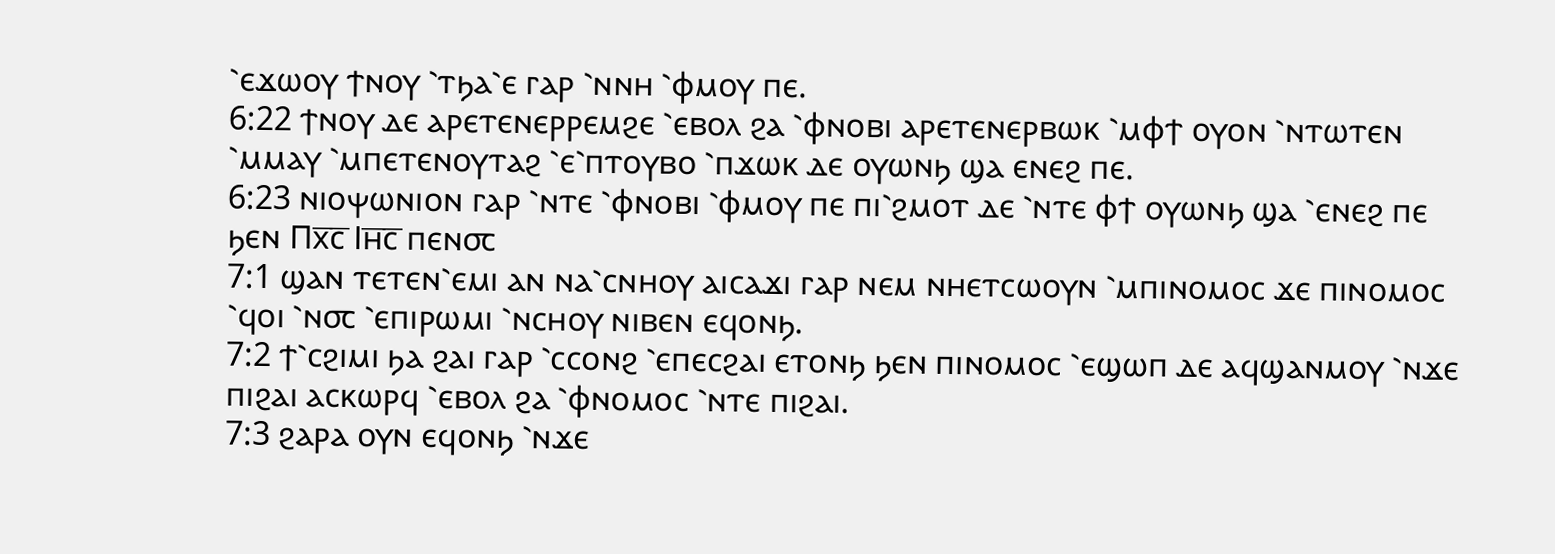⳿ⲉϫⲱⲟⲩ ϯⲛⲟⲩ ⳿ⲧϧⲁ⳿ⲉ ⲅⲁⲣ ⳿ⲛⲛⲏ ⳿ⲫⲙⲟⲩ ⲡⲉ.
6:22 ϯⲛⲟⲩ ⲇⲉ ⲁⲣⲉⲧⲉⲛⲉⲣⲣⲉⲙϩⲉ ⳿ⲉⲃⲟⲗ ϩⲁ ⳿ⲫⲛⲟⲃⲓ ⲁⲣⲉⲧⲉⲛⲉⲣⲃⲱⲕ ⳿ⲙⲫϯ ⲟⲩⲟⲛ ⳿ⲛⲧⲱⲧⲉⲛ ⳿ⲙⲙⲁⲩ ⳿ⲙⲡⲉⲧⲉⲛⲟⲩⲧⲁϩ ⳿ⲉ⳿ⲡⲧⲟⲩⲃⲟ ⳿ⲡϫⲱⲕ ⲇⲉ ⲟⲩⲱⲛϧ ϣⲁ ⲉⲛⲉϩ ⲡⲉ.
6:23 ⲛⲓⲟⲯⲱⲛⲓⲟⲛ ⲅⲁⲣ ⳿ⲛⲧⲉ ⳿ⲫⲛⲟⲃⲓ ⳿ⲫⲙⲟⲩ ⲡⲉ ⲡⲓ⳿ϩⲙⲟⲧ ⲇⲉ ⳿ⲛⲧⲉ ⲫϯ ⲟⲩⲱⲛϧ ϣⲁ ⳿ⲉⲛⲉϩ ⲡⲉ ϧⲉⲛ Ⲡⲭ̅ⲥ̅ Ⲓⲏ̅ⲥ̅ ⲡⲉⲛ⳪
7:1 ϣⲁⲛ ⲧⲉⲧⲉⲛ⳿ⲉⲙⲓ ⲁⲛ ⲛⲁ⳿ⲥⲛⲏⲟⲩ ⲁⲓⲥⲁϫⲓ ⲅⲁⲣ ⲛⲉⲙ ⲛⲏⲉⲧⲥⲱⲟⲩⲛ ⳿ⲙⲡⲓⲛⲟⲙⲟⲥ ϫⲉ ⲡⲓⲛⲟⲙⲟⲥ ⳿ϥⲟⲓ ⳿ⲛ⳪ ⳿ⲉⲡⲓⲣⲱⲙⲓ ⳿ⲛⲥⲏⲟⲩ ⲛⲓⲃⲉⲛ ⲉϥⲟⲛϧ.
7:2 ϯ⳿ⲥϩⲓⲙⲓ ϧⲁ ϩⲁⲓ ⲅⲁⲣ ⳿ⲥⲥⲟⲛϩ ⳿ⲉⲡⲉⲥϩⲁⲓ ⲉⲧⲟⲛϧ ϧⲉⲛ ⲡⲓⲛⲟⲙⲟⲥ ⳿ⲉϣⲱⲡ ⲇⲉ ⲁϥϣⲁⲛⲙⲟⲩ ⳿ⲛϫⲉ ⲡⲓϩⲁⲓ ⲁⲥⲕⲱⲣϥ ⳿ⲉⲃⲟⲗ ϩⲁ ⳿ⲫⲛⲟⲙⲟⲥ ⳿ⲛⲧⲉ ⲡⲓϩⲁⲓ.
7:3 ϩⲁⲣⲁ ⲟⲩⲛ ⲉϥⲟⲛϧ ⳿ⲛϫⲉ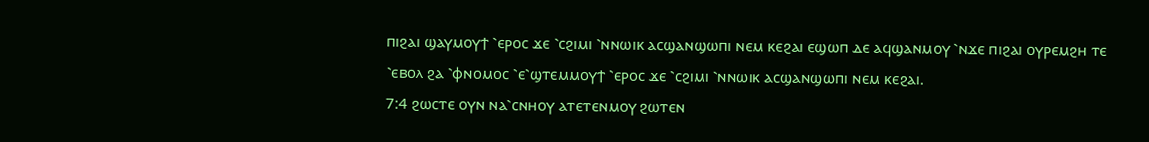ⲡⲓϩⲁⲓ ϣⲁⲩⲙⲟⲩϯ ⳿ⲉⲣⲟⲥ ϫⲉ ⳿ⲥϩⲓⲙⲓ ⳿ⲛⲛⲱⲓⲕ ⲁⲥϣⲁⲛϣⲱⲡⲓ ⲛⲉⲙ ⲕⲉϩⲁⲓ ⲉϣⲱⲡ ⲇⲉ ⲁϥϣⲁⲛⲙⲟⲩ ⳿ⲛϫⲉ ⲡⲓϩⲁⲓ ⲟⲩⲣⲉⲙϩⲏ ⲧⲉ ⳿ⲉⲃⲟⲗ ϩⲁ ⳿ⲫⲛⲟⲙⲟⲥ ⳿ⲉ⳿ϣⲧⲉⲙⲙⲟⲩϯ ⳿ⲉⲣⲟⲥ ϫⲉ ⳿ⲥϩⲓⲙⲓ ⳿ⲛⲛⲱⲓⲕ ⲁⲥϣⲁⲛϣⲱⲡⲓ ⲛⲉⲙ ⲕⲉϩⲁⲓ.
7:4 ϩⲱⲥⲧⲉ ⲟⲩⲛ ⲛⲁ⳿ⲥⲛⲏⲟⲩ ⲁⲧⲉⲧⲉⲛⲙⲟⲩ ϩⲱⲧⲉⲛ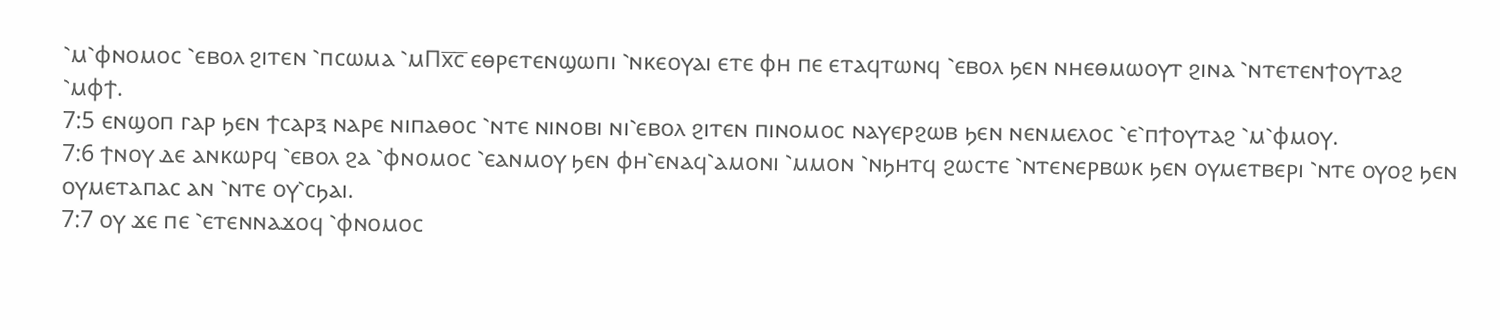⳿ⲙ⳿ⲫⲛⲟⲙⲟⲥ ⳿ⲉⲃⲟⲗ ϩⲓⲧⲉⲛ ⳿ⲡⲥⲱⲙⲁ ⳿ⲙⲠⲭ̅ⲥ̅ ⲉⲑⲣⲉⲧⲉⲛϣⲱⲡⲓ ⳿ⲛⲕⲉⲟⲩⲁⲓ ⲉⲧⲉ ⲫⲏ ⲡⲉ ⲉⲧⲁϥⲧⲱⲛϥ ⳿ⲉⲃⲟⲗ ϧⲉⲛ ⲛⲏⲉⲑⲙⲱⲟⲩⲧ ϩⲓⲛⲁ ⳿ⲛⲧⲉⲧⲉⲛϯⲟⲩⲧⲁϩ ⳿ⲙⲫϯ.
7:5 ⲉⲛϣⲟⲡ ⲅⲁⲣ ϧⲉⲛ ϯⲥⲁⲣⲝ ⲛⲁⲣⲉ ⲛⲓⲡⲁⲑⲟⲥ ⳿ⲛⲧⲉ ⲛⲓⲛⲟⲃⲓ ⲛⲓ⳿ⲉⲃⲟⲗ ϩⲓⲧⲉⲛ ⲡⲓⲛⲟⲙⲟⲥ ⲛⲁⲩⲉⲣϩⲱⲃ ϧⲉⲛ ⲛⲉⲛⲙⲉⲗⲟⲥ ⳿ⲉ⳿ⲡϯⲟⲩⲧⲁϩ ⳿ⲙ⳿ⲫⲙⲟⲩ.
7:6 ϯⲛⲟⲩ ⲇⲉ ⲁⲛⲕⲱⲣϥ ⳿ⲉⲃⲟⲗ ϩⲁ ⳿ⲫⲛⲟⲙⲟⲥ ⳿ⲉⲁⲛⲙⲟⲩ ϧⲉⲛ ⲫⲏ⳿ⲉⲛⲁϥ⳿ⲁⲙⲟⲛⲓ ⳿ⲙⲙⲟⲛ ⳿ⲛϧⲏⲧϥ ϩⲱⲥⲧⲉ ⳿ⲛⲧⲉⲛⲉⲣⲃⲱⲕ ϧⲉⲛ ⲟⲩⲙⲉⲧⲃⲉⲣⲓ ⳿ⲛⲧⲉ ⲟⲩⲟϩ ϧⲉⲛ ⲟⲩⲙⲉⲧⲁⲡⲁⲥ ⲁⲛ ⳿ⲛⲧⲉ ⲟⲩ⳿ⲥϧⲁⲓ.
7:7 ⲟⲩ ϫⲉ ⲡⲉ ⳿ⲉⲧⲉⲛⲛⲁϫⲟϥ ⳿ⲫⲛⲟⲙⲟⲥ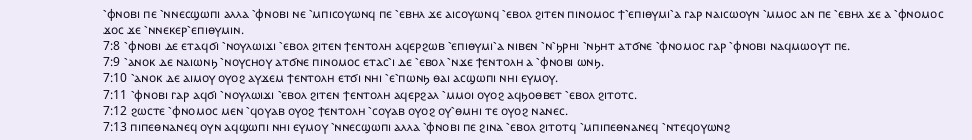⳿ⲫⲛⲟⲃⲓ ⲡⲉ ⳿ⲛⲛⲉⲥϣⲱⲡⲓ ⲁⲗⲗⲁ ⳿ⲫⲛⲟⲃⲓ ⲛⲉ ⳿ⲙⲡⲓⲥⲟⲩⲱⲛϥ ⲡⲉ ⳿ⲉⲃⲏⲗ ϫⲉ ⲁⲓⲥⲟⲩⲱⲛϥ ⳿ⲉⲃⲟⲗ ϩⲓⲧⲉⲛ ⲡⲓⲛⲟⲙⲟⲥ ϯ⳿ⲉⲡⲓⲑⲩⲙⲓ⳿ⲁ ⲅⲁⲣ ⲛⲁⲓⲥⲱⲟⲩⲛ ⳿ⲙⲙⲟⲥ ⲁⲛ ⲡⲉ ⳿ⲉⲃⲏⲗ ϫⲉ ⲁ ⳿ⲫⲛⲟⲙⲟⲥ ϫⲟⲥ ϫⲉ ⳿ⲛⲛⲉⲕⲉⲣ⳿ⲉⲡⲓⲑⲩⲙⲓⲛ.
7:8 ⳿ⲫⲛⲟⲃⲓ ⲇⲉ ⲉⲧⲁϥϭⲓ ⳿ⲛⲟⲩⲗⲱⲓϫⲓ ⳿ⲉⲃⲟⲗ ϩⲓⲧⲉⲛ ϯⲉⲛⲧⲟⲗⲏ ⲁϥⲉⲣϩⲱⲃ ⳿ⲉⲡⲓⲑⲩⲙⲓ⳿ⲁ ⲛⲓⲃⲉⲛ ⳿ⲛ⳿ϧⲣⲏⲓ ⳿ⲛϧⲏⲧ ⲁⲧϭⲛⲉ ⳿ⲫⲛⲟⲙⲟⲥ ⲅⲁⲣ ⳿ⲫⲛⲟⲃⲓ ⲛⲁϥⲙⲱⲟⲩⲧ ⲡⲉ.
7:9 ⳿ⲁⲛⲟⲕ ⲇⲉ ⲛⲁⲓⲱⲛϧ ⳿ⲛⲟⲩⲥⲏⲟⲩ ⲁⲧϭⲛⲉ ⲡⲓⲛⲟⲙⲟⲥ ⲉⲧⲁⲥ⳿ⲓ ⲇⲉ ⳿ⲉⲃⲟⲗ ⳿ⲛϫⲉ ϯⲉⲛⲧⲟⲗⲏ ⲁ ⳿ⲫⲛⲟⲃⲓ ⲱⲛϧ.
7:10 ⳿ⲁⲛⲟⲕ ⲇⲉ ⲁⲓⲙⲟⲩ ⲟⲩⲟϩ ⲁⲩϫⲉⲙ ϯⲉⲛⲧⲟⲗⲏ ⲉⲧϭⲓ ⲛⲏⲓ ⳿ⲉ⳿ⲡⲱⲛϧ ⲑⲁⲓ ⲁⲥϣⲱⲡⲓ ⲛⲏⲓ ⲉⲩⲙⲟⲩ.
7:11 ⳿ⲫⲛⲟⲃⲓ ⲅⲁⲣ ⲁϥϭⲓ ⳿ⲛⲟⲩⲗⲱⲓϫⲓ ⳿ⲉⲃⲟⲗ ϩⲓⲧⲉⲛ ϯⲉⲛⲧⲟⲗⲏ ⲁϥⲉⲣϩⲁⲗ ⳿ⲙⲙⲟⲓ ⲟⲩⲟϩ ⲁϥϧⲟⲑⲃⲉⲧ ⳿ⲉⲃⲟⲗ ϩⲓⲧⲟⲧⲥ.
7:12 ϩⲱⲥⲧⲉ ⳿ⲫⲛⲟⲙⲟⲥ ⲙⲉⲛ ⳿ϥⲟⲩⲁⲃ ⲟⲩⲟϩ ϯⲉⲛⲧⲟⲗⲏ ⳿ⲥⲟⲩⲁⲃ ⲟⲩⲟϩ ⲟⲩ⳿ⲑⲙⲏⲓ ⲧⲉ ⲟⲩⲟϩ ⲛⲁⲛⲉⲥ.
7:13 ⲡⲓⲡⲉⲑⲛⲁⲛⲉϥ ⲟⲩⲛ ⲁϥϣⲱⲡⲓ ⲛⲏⲓ ⲉⲩⲙⲟⲩ ⳿ⲛⲛⲉⲥϣⲱⲡⲓ ⲁⲗⲗⲁ ⳿ⲫⲛⲟⲃⲓ ⲡⲉ ϩⲓⲛⲁ ⳿ⲉⲃⲟⲗ ϩⲓⲧⲟⲧϥ ⳿ⲙⲡⲓⲡⲉⲑⲛⲁⲛⲉϥ ⳿ⲛⲧⲉϥⲟⲩⲱⲛϩ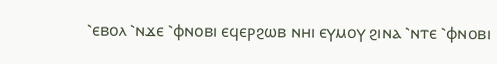⳿ⲉⲃⲟⲗ ⳿ⲛϫⲉ ⳿ⲫⲛⲟⲃⲓ ⲉϥⲉⲣϩⲱⲃ ⲛⲏⲓ ⲉⲩⲙⲟⲩ ϩⲓⲛⲁ ⳿ⲛⲧⲉ ⳿ⲫⲛⲟⲃⲓ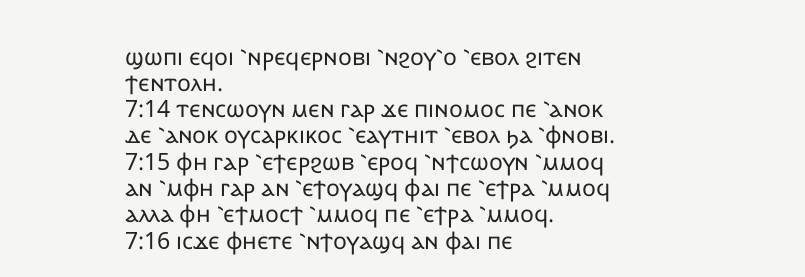ϣⲱⲡⲓ ⲉϥⲟⲓ ⳿ⲛⲣⲉϥⲉⲣⲛⲟⲃⲓ ⳿ⲛϩⲟⲩ⳿ⲟ ⳿ⲉⲃⲟⲗ ϩⲓⲧⲉⲛ ϯⲉⲛⲧⲟⲗⲏ.
7:14 ⲧⲉⲛⲥⲱⲟⲩⲛ ⲙⲉⲛ ⲅⲁⲣ ϫⲉ ⲡⲓⲛⲟⲙⲟⲥ ⲡⲉ ⳿ⲁⲛⲟⲕ ⲇⲉ ⳿ⲁⲛⲟⲕ ⲟⲩⲥⲁⲣⲕⲓⲕⲟⲥ ⳿ⲉⲁⲩⲧⲏⲓⲧ ⳿ⲉⲃⲟⲗ ϧⲁ ⳿ⲫⲛⲟⲃⲓ.
7:15 ⲫⲏ ⲅⲁⲣ ⳿ⲉϯⲉⲣϩⲱⲃ ⳿ⲉⲣⲟϥ ⳿ⲛϯⲥⲱⲟⲩⲛ ⳿ⲙⲙⲟϥ ⲁⲛ ⳿ⲙⲫⲏ ⲅⲁⲣ ⲁⲛ ⳿ⲉϯⲟⲩⲁϣϥ ⲫⲁⲓ ⲡⲉ ⳿ⲉϯⲣⲁ ⳿ⲙⲙⲟϥ ⲁⲗⲗⲁ ⲫⲏ ⳿ⲉϯⲙⲟⲥϯ ⳿ⲙⲙⲟϥ ⲡⲉ ⳿ⲉϯⲣⲁ ⳿ⲙⲙⲟϥ.
7:16 ⲓⲥϫⲉ ⲫⲏⲉⲧⲉ ⳿ⲛϯⲟⲩⲁϣϥ ⲁⲛ ⲫⲁⲓ ⲡⲉ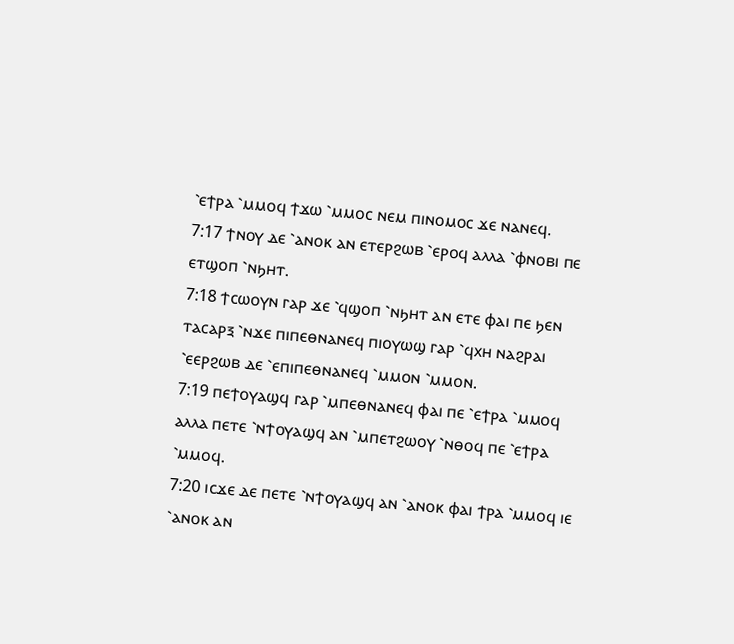⳿ⲉϯⲣⲁ ⳿ⲙⲙⲟϥ ϯϫⲱ ⳿ⲙⲙⲟⲥ ⲛⲉⲙ ⲡⲓⲛⲟⲙⲟⲥ ϫⲉ ⲛⲁⲛⲉϥ.
7:17 ϯⲛⲟⲩ ⲇⲉ ⳿ⲁⲛⲟⲕ ⲁⲛ ⲉⲧⲉⲣϩⲱⲃ ⳿ⲉⲣⲟϥ ⲁⲗⲗⲁ ⳿ⲫⲛⲟⲃⲓ ⲡⲉ ⲉⲧϣⲟⲡ ⳿ⲛϧⲏⲧ.
7:18 ϯⲥⲱⲟⲩⲛ ⲅⲁⲣ ϫⲉ ⳿ϥϣⲟⲡ ⳿ⲛϧⲏⲧ ⲁⲛ ⲉⲧⲉ ⲫⲁⲓ ⲡⲉ ϧⲉⲛ ⲧⲁⲥⲁⲣⲝ ⳿ⲛϫⲉ ⲡⲓⲡⲉⲑⲛⲁⲛⲉϥ ⲡⲓⲟⲩⲱϣ ⲅⲁⲣ ⳿ϥⲭⲏ ⲛⲁϩⲣⲁⲓ ⳿ⲉⲉⲣϩⲱⲃ ⲇⲉ ⳿ⲉⲡⲓⲡⲉⲑⲛⲁⲛⲉϥ ⳿ⲙⲙⲟⲛ ⳿ⲙⲙⲟⲛ.
7:19 ⲡⲉϯⲟⲩⲁϣϥ ⲅⲁⲣ ⳿ⲙⲡⲉⲑⲛⲁⲛⲉϥ ⲫⲁⲓ ⲡⲉ ⳿ⲉϯⲣⲁ ⳿ⲙⲙⲟϥ ⲁⲗⲗⲁ ⲡⲉⲧⲉ ⳿ⲛϯⲟⲩⲁϣϥ ⲁⲛ ⳿ⲙⲡⲉⲧϩⲱⲟⲩ ⳿ⲛⲑⲟϥ ⲡⲉ ⳿ⲉϯⲣⲁ ⳿ⲙⲙⲟϥ.
7:20 ⲓⲥϫⲉ ⲇⲉ ⲡⲉⲧⲉ ⳿ⲛϯⲟⲩⲁϣϥ ⲁⲛ ⳿ⲁⲛⲟⲕ ⲫⲁⲓ ϯⲣⲁ ⳿ⲙⲙⲟϥ ⲓⲉ ⳿ⲁⲛⲟⲕ ⲁⲛ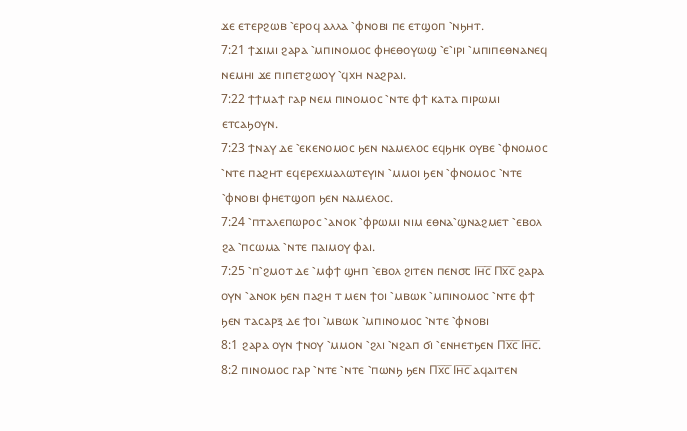ϫⲉ ⲉⲧⲉⲣϩⲱⲃ ⳿ⲉⲣⲟϥ ⲁⲗⲗⲁ ⳿ⲫⲛⲟⲃⲓ ⲡⲉ ⲉⲧϣⲟⲡ ⳿ⲛϧⲏⲧ.
7:21 ϯϫⲓⲙⲓ ϩⲁⲣⲁ ⳿ⲙⲡⲓⲛⲟⲙⲟⲥ ⲫⲏⲉⲑⲟⲩⲱϣ ⳿ⲉ⳿ⲓⲣⲓ ⳿ⲙⲡⲓⲡⲉⲑⲛⲁⲛⲉϥ ⲛⲉⲙⲏⲓ ϫⲉ ⲡⲓⲡⲉⲧϩⲱⲟⲩ ⳿ϥⲭⲏ ⲛⲁϩⲣⲁⲓ.
7:22 ϯϯⲙⲁϯ ⲅⲁⲣ ⲛⲉⲙ ⲡⲓⲛⲟⲙⲟⲥ ⳿ⲛⲧⲉ ⲫϯ ⲕⲁⲧⲁ ⲡⲓⲣⲱⲙⲓ ⲉⲧⲥⲁϧⲟⲩⲛ.
7:23 ϯⲛⲁⲩ ⲇⲉ ⳿ⲉⲕⲉⲛⲟⲙⲟⲥ ϧⲉⲛ ⲛⲁⲙⲉⲗⲟⲥ ⲉϥϧⲏⲕ ⲟⲩⲃⲉ ⳿ⲫⲛⲟⲙⲟⲥ ⳿ⲛⲧⲉ ⲡⲁϩⲏⲧ ⲉϥⲉⲣⲉⲭⲙⲁⲗⲱⲧⲉⲩⲓⲛ ⳿ⲙⲙⲟⲓ ϧⲉⲛ ⳿ⲫⲛⲟⲙⲟⲥ ⳿ⲛⲧⲉ ⳿ⲫⲛⲟⲃⲓ ⲫⲏⲉⲧϣⲟⲡ ϧⲉⲛ ⲛⲁⲙⲉⲗⲟⲥ.
7:24 ⳿ⲡⲧⲁⲗⲉⲡⲱⲣⲟⲥ ⳿ⲁⲛⲟⲕ ⳿ⲫⲣⲱⲙⲓ ⲛⲓⲙ ⲉⲑⲛⲁ⳿ϣⲛⲁϩⲙⲉⲧ ⳿ⲉⲃⲟⲗ ϩⲁ ⳿ⲡⲥⲱⲙⲁ ⳿ⲛⲧⲉ ⲡⲁⲓⲙⲟⲩ ⲫⲁⲓ.
7:25 ⳿ⲡ⳿ϩⲙⲟⲧ ⲇⲉ ⳿ⲙⲫϯ ϣⲏⲡ ⳿ⲉⲃⲟⲗ ϩⲓⲧⲉⲛ ⲡⲉⲛ⳪ Ⲓⲏ̅ⲥ̅ Ⲡⲭ̅ⲥ̅ ϩⲁⲣⲁ ⲟⲩⲛ ⳿ⲁⲛⲟⲕ ϧⲉⲛ ⲡⲁϩⲏ ⲧ ⲙⲉⲛ ϯⲟⲓ ⳿ⲙⲃⲱⲕ ⳿ⲙⲡⲓⲛⲟⲙⲟⲥ ⳿ⲛⲧⲉ ⲫϯ ϧⲉⲛ ⲧⲁⲥⲁⲣⲝ ⲇⲉ ϯⲟⲓ ⳿ⲙⲃⲱⲕ ⳿ⲙⲡⲓⲛⲟⲙⲟⲥ ⳿ⲛⲧⲉ ⳿ⲫⲛⲟⲃⲓ
8:1 ϩⲁⲣⲁ ⲟⲩⲛ ϯⲛⲟⲩ ⳿ⲙⲙⲟⲛ ⳿ϩⲗⲓ ⳿ⲛϩⲁⲡ ϭⲓ ⳿ⲉⲛⲏⲉⲧϧⲉⲛ Ⲡⲭ̅ⲥ̅ Ⲓⲏ̅ⲥ̅.
8:2 ⲡⲓⲛⲟⲙⲟⲥ ⲅⲁⲣ ⳿ⲛⲧⲉ ⳿ⲛⲧⲉ ⳿ⲡⲱⲛϧ ϧⲉⲛ Ⲡⲭ̅ⲥ̅ Ⲓⲏ̅ⲥ̅ ⲁϥⲁⲓⲧⲉⲛ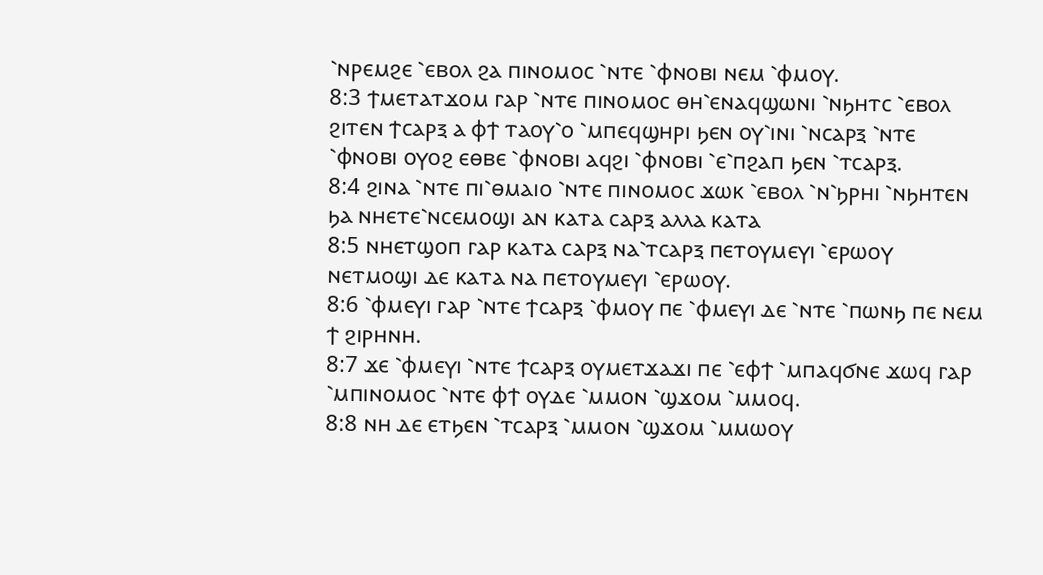⳿ⲛⲣⲉⲙϩⲉ ⳿ⲉⲃⲟⲗ ϩⲁ ⲡⲓⲛⲟⲙⲟⲥ ⳿ⲛⲧⲉ ⳿ⲫⲛⲟⲃⲓ ⲛⲉⲙ ⳿ⲫⲙⲟⲩ.
8:3 ϯⲙⲉⲧⲁⲧϫⲟⲙ ⲅⲁⲣ ⳿ⲛⲧⲉ ⲡⲓⲛⲟⲙⲟⲥ ⲑⲏ⳿ⲉⲛⲁϥϣⲱⲛⲓ ⳿ⲛϧⲏⲧⲥ ⳿ⲉⲃⲟⲗ ϩⲓⲧⲉⲛ ϯⲥⲁⲣⲝ ⲁ ⲫϯ ⲧⲁⲟⲩ⳿ⲟ ⳿ⲙⲡⲉϥϣⲏⲣⲓ ϧⲉⲛ ⲟⲩ⳿ⲓⲛⲓ ⳿ⲛⲥⲁⲣⲝ ⳿ⲛⲧⲉ ⳿ⲫⲛⲟⲃⲓ ⲟⲩⲟϩ ⲉⲑⲃⲉ ⳿ⲫⲛⲟⲃⲓ ⲁϥϩⲓ ⳿ⲫⲛⲟⲃⲓ ⳿ⲉ⳿ⲡϩⲁⲡ ϧⲉⲛ ⳿ⲧⲥⲁⲣⲝ.
8:4 ϩⲓⲛⲁ ⳿ⲛⲧⲉ ⲡⲓ⳿ⲑⲙⲁⲓⲟ ⳿ⲛⲧⲉ ⲡⲓⲛⲟⲙⲟⲥ ϫⲱⲕ ⳿ⲉⲃⲟⲗ ⳿ⲛ⳿ϧⲣⲏⲓ ⳿ⲛϧⲏⲧⲉⲛ ϧⲁ ⲛⲏⲉⲧⲉ⳿ⲛⲥⲉⲙⲟϣⲓ ⲁⲛ ⲕⲁⲧⲁ ⲥⲁⲣⲝ ⲁⲗⲗⲁ ⲕⲁⲧⲁ
8:5 ⲛⲏⲉⲧϣⲟⲡ ⲅⲁⲣ ⲕⲁⲧⲁ ⲥⲁⲣⲝ ⲛⲁ⳿ⲧⲥⲁⲣⲝ ⲡⲉⲧⲟⲩⲙⲉⲩⲓ ⳿ⲉⲣⲱⲟⲩ ⲛⲉⲧⲙⲟϣⲓ ⲇⲉ ⲕⲁⲧⲁ ⲛⲁ ⲡⲉⲧⲟⲩⲙⲉⲩⲓ ⳿ⲉⲣⲱⲟⲩ.
8:6 ⳿ⲫⲙⲉⲩⲓ ⲅⲁⲣ ⳿ⲛⲧⲉ ϯⲥⲁⲣⲝ ⳿ⲫⲙⲟⲩ ⲡⲉ ⳿ⲫⲙⲉⲩⲓ ⲇⲉ ⳿ⲛⲧⲉ ⳿ⲡⲱⲛϧ ⲡⲉ ⲛⲉⲙ ϯ ϩⲓⲣⲏⲛⲏ.
8:7 ϫⲉ ⳿ⲫⲙⲉⲩⲓ ⳿ⲛⲧⲉ ϯⲥⲁⲣⲝ ⲟⲩⲙⲉⲧϫⲁϫⲓ ⲡⲉ ⳿ⲉⲫϯ ⳿ⲙⲡⲁϥϭⲛⲉ ϫⲱϥ ⲅⲁⲣ ⳿ⲙⲡⲓⲛⲟⲙⲟⲥ ⳿ⲛⲧⲉ ⲫϯ ⲟⲩⲇⲉ ⳿ⲙⲙⲟⲛ ⳿ϣϫⲟⲙ ⳿ⲙⲙⲟϥ.
8:8 ⲛⲏ ⲇⲉ ⲉⲧϧⲉⲛ ⳿ⲧⲥⲁⲣⲝ ⳿ⲙⲙⲟⲛ ⳿ϣϫⲟⲙ ⳿ⲙⲙⲱⲟⲩ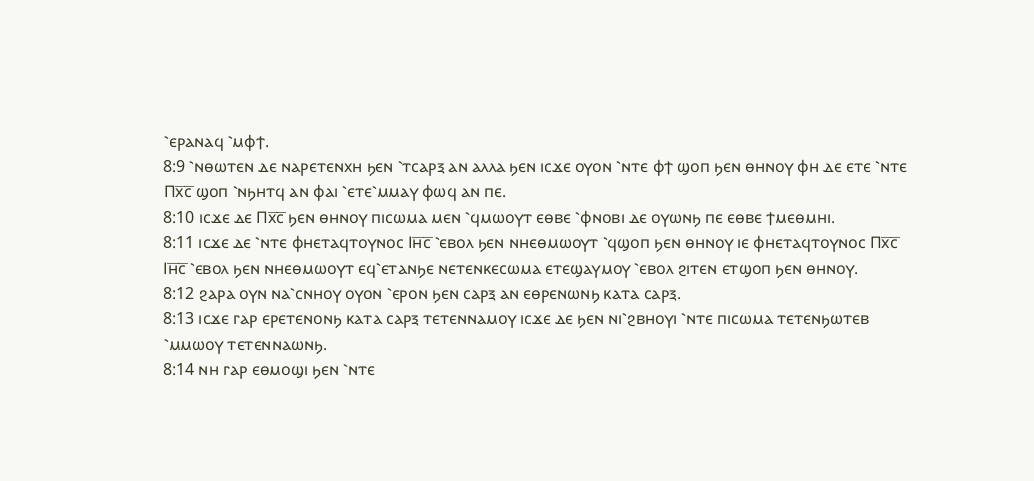⳿ⲉⲣⲁⲛⲁϥ ⳿ⲙⲫϯ.
8:9 ⳿ⲛⲑⲱⲧⲉⲛ ⲇⲉ ⲛⲁⲣⲉⲧⲉⲛⲭⲏ ϧⲉⲛ ⳿ⲧⲥⲁⲣⲝ ⲁⲛ ⲁⲗⲗⲁ ϧⲉⲛ ⲓⲥϫⲉ ⲟⲩⲟⲛ ⳿ⲛⲧⲉ ⲫϯ ϣⲟⲡ ϧⲉⲛ ⲑⲏⲛⲟⲩ ⲫⲏ ⲇⲉ ⲉⲧⲉ ⳿ⲛⲧⲉ Ⲡⲭ̅ⲥ̅ ϣⲟⲡ ⳿ⲛϧⲏⲧϥ ⲁⲛ ⲫⲁⲓ ⳿ⲉⲧⲉ⳿ⲙⲙⲁⲩ ⲫⲱϥ ⲁⲛ ⲡⲉ.
8:10 ⲓⲥϫⲉ ⲇⲉ Ⲡⲭ̅ⲥ̅ ϧⲉⲛ ⲑⲏⲛⲟⲩ ⲡⲓⲥⲱⲙⲁ ⲙⲉⲛ ⳿ϥⲙⲱⲟⲩⲧ ⲉⲑⲃⲉ ⳿ⲫⲛⲟⲃⲓ ⲇⲉ ⲟⲩⲱⲛϧ ⲡⲉ ⲉⲑⲃⲉ ϯⲙⲉⲑⲙⲏⲓ.
8:11 ⲓⲥϫⲉ ⲇⲉ ⳿ⲛⲧⲉ ⲫⲏⲉⲧⲁϥⲧⲟⲩⲛⲟⲥ Ⲓⲏ̅ⲥ̅ ⳿ⲉⲃⲟⲗ ϧⲉⲛ ⲛⲏⲉⲑⲙⲱⲟⲩⲧ ⳿ϥϣⲟⲡ ϧⲉⲛ ⲑⲏⲛⲟⲩ ⲓⲉ ⲫⲏⲉⲧⲁϥⲧⲟⲩⲛⲟⲥ Ⲡⲭ̅ⲥ̅ Ⲓⲏ̅ⲥ̅ ⳿ⲉⲃⲟⲗ ϧⲉⲛ ⲛⲏⲉⲑⲙⲱⲟⲩⲧ ⲉϥ⳿ⲉⲧⲁⲛϧⲉ ⲛⲉⲧⲉⲛⲕⲉⲥⲱⲙⲁ ⲉⲧⲉϣⲁⲩⲙⲟⲩ ⳿ⲉⲃⲟⲗ ϩⲓⲧⲉⲛ ⲉⲧϣⲟⲡ ϧⲉⲛ ⲑⲏⲛⲟⲩ.
8:12 ϩⲁⲣⲁ ⲟⲩⲛ ⲛⲁ⳿ⲥⲛⲏⲟⲩ ⲟⲩⲟⲛ ⳿ⲉⲣⲟⲛ ϧⲉⲛ ⲥⲁⲣⲝ ⲁⲛ ⲉⲑⲣⲉⲛⲱⲛϧ ⲕⲁⲧⲁ ⲥⲁⲣⲝ.
8:13 ⲓⲥϫⲉ ⲅⲁⲣ ⲉⲣⲉⲧⲉⲛⲟⲛϧ ⲕⲁⲧⲁ ⲥⲁⲣⲝ ⲧⲉⲧⲉⲛⲛⲁⲙⲟⲩ ⲓⲥϫⲉ ⲇⲉ ϧⲉⲛ ⲛⲓ⳿ϩⲃⲏⲟⲩⲓ ⳿ⲛⲧⲉ ⲡⲓⲥⲱⲙⲁ ⲧⲉⲧⲉⲛϧⲱⲧⲉⲃ ⳿ⲙⲙⲱⲟⲩ ⲧⲉⲧⲉⲛⲛⲁⲱⲛϧ.
8:14 ⲛⲏ ⲅⲁⲣ ⲉⲑⲙⲟϣⲓ ϧⲉⲛ ⳿ⲛⲧⲉ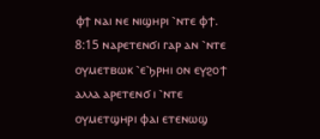ⲫϯ ⲛⲁⲓ ⲛⲉ ⲛⲓϣⲏⲣⲓ ⳿ⲛⲧⲉ ⲫϯ.
8:15 ⲛⲁⲣⲉⲧⲉⲛϭⲓ ⲅⲁⲣ ⲁⲛ ⳿ⲛⲧⲉ ⲟⲩⲙⲉⲧⲃⲱⲕ ⳿ⲉ⳿ϧⲣⲏⲓ ⲟⲛ ⲉⲩϩⲟϯ ⲁⲗⲗⲁ ⲁⲣⲉⲧⲉⲛϭ ⲓ ⳿ⲛⲧⲉ ⲟⲩⲙⲉⲧϣⲏⲣⲓ ⲫⲁⲓ ⲉⲧⲉⲛⲱϣ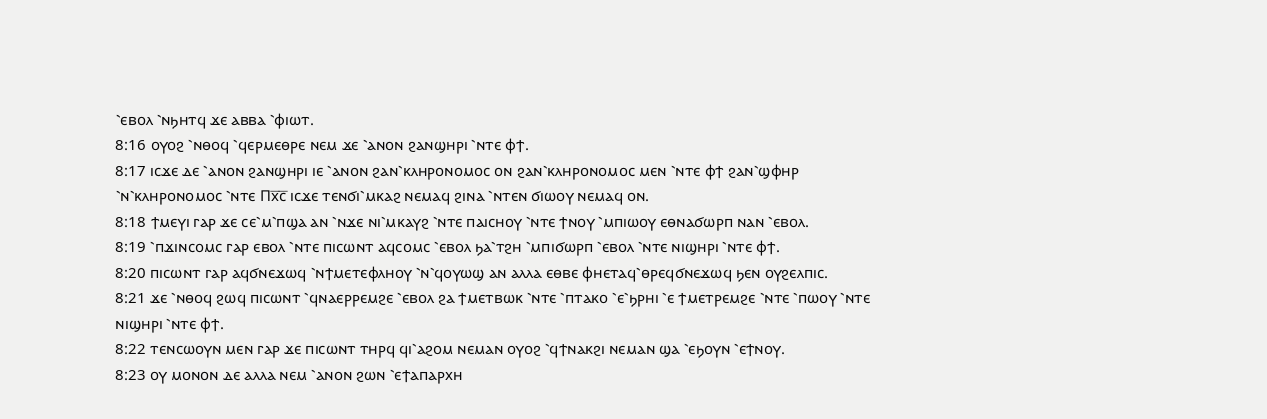⳿ⲉⲃⲟⲗ ⳿ⲛϧⲏⲧϥ ϫⲉ ⲁⲃⲃⲁ ⳿ⲫⲓⲱⲧ.
8:16 ⲟⲩⲟϩ ⳿ⲛⲑⲟϥ ⳿ϥⲉⲣⲙⲉⲑⲣⲉ ⲛⲉⲙ ϫⲉ ⳿ⲁⲛⲟⲛ ϩⲁⲛϣⲏⲣⲓ ⳿ⲛⲧⲉ ⲫϯ.
8:17 ⲓⲥϫⲉ ⲇⲉ ⳿ⲁⲛⲟⲛ ϩⲁⲛϣⲏⲣⲓ ⲓⲉ ⳿ⲁⲛⲟⲛ ϩⲁⲛ⳿ⲕⲗⲏⲣⲟⲛⲟⲙⲟⲥ ⲟⲛ ϩⲁⲛ⳿ⲕⲗⲏⲣⲟⲛⲟⲙⲟⲥ ⲙⲉⲛ ⳿ⲛⲧⲉ ⲫϯ ϩⲁⲛ⳿ϣⲫⲏⲣ ⳿ⲛ⳿ⲕⲗⲏⲣⲟⲛⲟⲙⲟⲥ ⳿ⲛⲧⲉ Ⲡⲭ̅ⲥ̅ ⲓⲥϫⲉ ⲧⲉⲛϭⲓ⳿ⲙⲕⲁϩ ⲛⲉⲙⲁϥ ϩⲓⲛⲁ ⳿ⲛⲧⲉⲛ ϭⲓⲱⲟⲩ ⲛⲉⲙⲁϥ ⲟⲛ.
8:18 ϯⲙⲉⲩⲓ ⲅⲁⲣ ϫⲉ ⲥⲉ⳿ⲙ⳿ⲡϣⲁ ⲁⲛ ⳿ⲛϫⲉ ⲛⲓ⳿ⲙⲕⲁⲩϩ ⳿ⲛⲧⲉ ⲡⲁⲓⲥⲏⲟⲩ ⳿ⲛⲧⲉ ϯⲛⲟⲩ ⳿ⲙⲡⲓⲱⲟⲩ ⲉⲑⲛⲁϭⲱⲣⲡ ⲛⲁⲛ ⳿ⲉⲃⲟⲗ.
8:19 ⳿ⲡϫⲓⲛⲥⲟⲙⲥ ⲅⲁⲣ ⲉⲃⲟⲗ ⳿ⲛⲧⲉ ⲡⲓⲥⲱⲛⲧ ⲁϥⲥⲟⲙⲥ ⳿ⲉⲃⲟⲗ ϧⲁ⳿ⲧϩⲏ ⳿ⲙⲡⲓϭⲱⲣⲡ ⳿ⲉⲃⲟⲗ ⳿ⲛⲧⲉ ⲛⲓϣⲏⲣⲓ ⳿ⲛⲧⲉ ⲫϯ.
8:20 ⲡⲓⲥⲱⲛⲧ ⲅⲁⲣ ⲁϥϭⲛⲉϫⲱϥ ⳿ⲛϯⲙⲉⲧⲉⲫⲗⲏⲟⲩ ⳿ⲛ⳿ϥⲟⲩⲱϣ ⲁⲛ ⲁⲗⲗⲁ ⲉⲑⲃⲉ ⲫⲏⲉⲧⲁϥ⳿ⲑⲣⲉϥϭⲛⲉϫⲱϥ ϧⲉⲛ ⲟⲩϩⲉⲗⲡⲓⲥ.
8:21 ϫⲉ ⳿ⲛⲑⲟϥ ϩⲱϥ ⲡⲓⲥⲱⲛⲧ ⳿ϥⲛⲁⲉⲣⲣⲉⲙϩⲉ ⳿ⲉⲃⲟⲗ ϩⲁ ϯⲙⲉⲧⲃⲱⲕ ⳿ⲛⲧⲉ ⳿ⲡⲧⲁⲕⲟ ⳿ⲉ⳿ϧⲣⲏⲓ ⳿ⲉ ϯⲙⲉⲧⲣⲉⲙϩⲉ ⳿ⲛⲧⲉ ⳿ⲡⲱⲟⲩ ⳿ⲛⲧⲉ ⲛⲓϣⲏⲣⲓ ⳿ⲛⲧⲉ ⲫϯ.
8:22 ⲧⲉⲛⲥⲱⲟⲩⲛ ⲙⲉⲛ ⲅⲁⲣ ϫⲉ ⲡⲓⲥⲱⲛⲧ ⲧⲏⲣϥ ϥⲓ⳿ⲁϩⲟⲙ ⲛⲉⲙⲁⲛ ⲟⲩⲟϩ ⳿ϥϯⲛⲁⲕϩⲓ ⲛⲉⲙⲁⲛ ϣⲁ ⳿ⲉϧⲟⲩⲛ ⳿ⲉϯⲛⲟⲩ.
8:23 ⲟⲩ ⲙⲟⲛⲟⲛ ⲇⲉ ⲁⲗⲗⲁ ⲛⲉⲙ ⳿ⲁⲛⲟⲛ ϩⲱⲛ ⳿ⲉϯⲁⲡⲁⲣⲭⲏ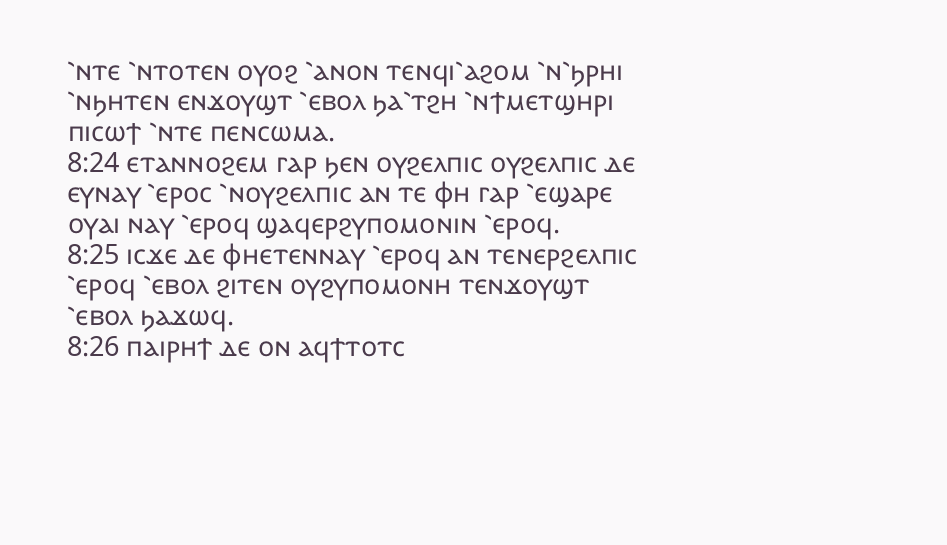⳿ⲛⲧⲉ ⳿ⲛⲧⲟⲧⲉⲛ ⲟⲩⲟϩ ⳿ⲁⲛⲟⲛ ⲧⲉⲛϥⲓ⳿ⲁϩⲟⲙ ⳿ⲛ⳿ϧⲣⲏⲓ ⳿ⲛϧⲏⲧⲉⲛ ⲉⲛϫⲟⲩϣⲧ ⳿ⲉⲃⲟⲗ ϧⲁ⳿ⲧϩⲏ ⳿ⲛϯⲙⲉⲧϣⲏⲣⲓ ⲡⲓⲥⲱϯ ⳿ⲛⲧⲉ ⲡⲉⲛⲥⲱⲙⲁ.
8:24 ⲉⲧⲁⲛⲛⲟϩⲉⲙ ⲅⲁⲣ ϧⲉⲛ ⲟⲩϩⲉⲗⲡⲓⲥ ⲟⲩϩⲉⲗⲡⲓⲥ ⲇⲉ ⲉⲩⲛⲁⲩ ⳿ⲉⲣⲟⲥ ⳿ⲛⲟⲩϩⲉⲗⲡⲓⲥ ⲁⲛ ⲧⲉ ⲫⲏ ⲅⲁⲣ ⳿ⲉϣⲁⲣⲉ ⲟⲩⲁⲓ ⲛⲁⲩ ⳿ⲉⲣⲟϥ ϣⲁϥⲉⲣϩⲩⲡⲟⲙⲟⲛⲓⲛ ⳿ⲉⲣⲟϥ.
8:25 ⲓⲥϫⲉ ⲇⲉ ⲫⲏⲉⲧⲉⲛⲛⲁⲩ ⳿ⲉⲣⲟϥ ⲁⲛ ⲧⲉⲛⲉⲣϩⲉⲗⲡⲓⲥ ⳿ⲉⲣⲟϥ ⳿ⲉⲃⲟⲗ ϩⲓⲧⲉⲛ ⲟⲩϩⲩⲡⲟⲙⲟⲛⲏ ⲧⲉⲛϫⲟⲩϣⲧ ⳿ⲉⲃⲟⲗ ϧⲁϫⲱϥ.
8:26 ⲡⲁⲓⲣⲏϯ ⲇⲉ ⲟⲛ ⲁϥϯⲧⲟⲧⲥ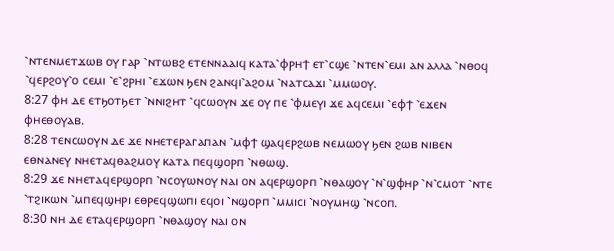⳿ⲛⲧⲉⲛⲙⲉⲧϫⲱⲃ ⲟⲩ ⲅⲁⲣ ⳿ⲛⲧⲱⲃϩ ⲉⲧⲉⲛⲛⲁⲁⲓϥ ⲕⲁⲧⲁ⳿ⲫⲣⲏϯ ⲉⲧ⳿ⲥϣⲉ ⳿ⲛⲧⲉⲛ⳿ⲉⲙⲓ ⲁⲛ ⲁⲗⲗⲁ ⳿ⲛⲑⲟϥ ⳿ϥⲉⲣϩⲟⲩ⳿ⲟ ⲥⲉⲙⲓ ⳿ⲉ⳿ϩⲣⲏⲓ ⳿ⲉϫⲱⲛ ϧⲉⲛ ϩⲁⲛϥⲓ⳿ⲁϩⲟⲙ ⳿ⲛⲁⲧⲥⲁϫⲓ ⳿ⲙⲙⲱⲟⲩ.
8:27 ⲫⲏ ⲇⲉ ⲉⲧϧⲟⲧϧⲉⲧ ⳿ⲛⲛⲓϩⲏⲧ ⳿ϥⲥⲱⲟⲩⲛ ϫⲉ ⲟⲩ ⲡⲉ ⳿ⲫⲙⲉⲩⲓ ϫⲉ ⲁϥⲥⲉⲙⲓ ⳿ⲉⲫϯ ⳿ⲉϫⲉⲛ ⲫⲏⲉⲑⲟⲩⲁⲃ.
8:28 ⲧⲉⲛⲥⲱⲟⲩⲛ ⲇⲉ ϫⲉ ⲛⲏⲉⲧⲉⲣⲁⲅⲁⲡⲁⲛ ⳿ⲙⲫϯ ϣⲁϥⲉⲣϩⲱⲃ ⲛⲉⲙⲱⲟⲩ ϧⲉⲛ ϩⲱⲃ ⲛⲓⲃⲉⲛ ⲉⲑⲛⲁⲛⲉⲩ ⲛⲏⲉⲧⲁϥⲑⲁϩⲙⲟⲩ ⲕⲁⲧⲁ ⲡⲉϥϣⲟⲣⲡ ⳿ⲛⲑⲱϣ.
8:29 ϫⲉ ⲛⲏⲉⲧⲁϥⲉⲣϣⲟⲣⲡ ⳿ⲛⲥⲟⲩⲱⲛⲟⲩ ⲛⲁⲓ ⲟⲛ ⲁϥⲉⲣϣⲟⲣⲡ ⳿ⲛⲑⲁϣⲟⲩ ⳿ⲛ⳿ϣⲫⲏⲣ ⳿ⲛ⳿ⲥⲙⲟⲧ ⳿ⲛⲧⲉ ⳿ⲧϩⲓⲕⲱⲛ ⳿ⲙⲡⲉϥϣⲏⲣⲓ ⲉⲑⲣⲉϥϣⲱⲡⲓ ⲉϥⲟⲓ ⳿ⲛϣⲟⲣⲡ ⳿ⲙⲙⲓⲥⲓ ⳿ⲛⲟⲩⲙⲏϣ ⳿ⲛⲥⲟⲡ.
8:30 ⲛⲏ ⲇⲉ ⲉⲧⲁϥⲉⲣϣⲟⲣⲡ ⳿ⲛⲑⲁϣⲟⲩ ⲛⲁⲓ ⲟⲛ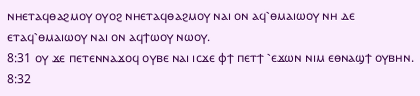ⲛⲏⲉⲧⲁϥⲑⲁϩⲙⲟⲩ ⲟⲩⲟϩ ⲛⲏⲉⲧⲁϥⲑⲁϩⲙⲟⲩ ⲛⲁⲓ ⲟⲛ ⲁϥ⳿ⲑⲙⲁⲓⲱⲟⲩ ⲛⲏ ⲇⲉ ⲉⲧⲁϥ⳿ⲑⲙⲁⲓⲱⲟⲩ ⲛⲁⲓ ⲟⲛ ⲁϥϯⲱⲟⲩ ⲛⲱⲟⲩ.
8:31 ⲟⲩ ϫⲉ ⲡⲉⲧⲉⲛⲛⲁϫⲟϥ ⲟⲩⲃⲉ ⲛⲁⲓ ⲓⲥϫⲉ ⲫϯ ⲡⲉⲧϯ ⳿ⲉϫⲱⲛ ⲛⲓⲙ ⲉⲑⲛⲁϣϯ ⲟⲩⲃⲏⲛ.
8:32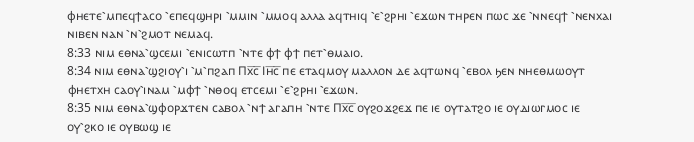ⲫⲏⲉⲧⲉ⳿ⲙⲡⲉϥϯⲁⲥⲟ ⳿ⲉⲡⲉϥϣⲏⲣⲓ ⳿ⲙⲙⲓⲛ ⳿ⲙⲙⲟϥ ⲁⲗⲗⲁ ⲁϥⲧⲏⲓϥ ⳿ⲉ⳿ϩⲣⲏⲓ ⳿ⲉϫⲱⲛ ⲧⲏⲣⲉⲛ ⲡⲱⲥ ϫⲉ ⳿ⲛⲛⲉϥϯ ⳿ⲛⲉⲛⲭⲁⲓ ⲛⲓⲃⲉⲛ ⲛⲁⲛ ⳿ⲛ⳿ϩⲙⲟⲧ ⲛⲉⲙⲁϥ.
8:33 ⲛⲓⲙ ⲉⲑⲛⲁ⳿ϣⲥⲉⲙⲓ ⳿ⲉⲛⲓⲥⲱⲧⲡ ⳿ⲛⲧⲉ ⲫϯ ⲫϯ ⲡⲉⲧ⳿ⲑⲙⲁⲓⲟ.
8:34 ⲛⲓⲙ ⲉⲑⲛⲁ⳿ϣϩⲓⲟⲩ⳿ⲓ ⳿ⲙ⳿ⲡϩⲁⲡ Ⲡⲭ̅ⲥ̅ Ⲓⲏ̅ⲥ̅ ⲡⲉ ⲉⲧⲁϥⲙⲟⲩ ⲙⲁⲗⲗⲟⲛ ⲇⲉ ⲁϥⲧⲱⲛϥ ⳿ⲉⲃⲟⲗ ϧⲉⲛ ⲛⲏⲉⲑⲙⲱⲟⲩⲧ ⲫⲏⲉⲧⲭⲏ ⲥⲁⲟⲩ⳿ⲓⲛⲁⲙ ⳿ⲙⲫϯ ⳿ⲛⲑⲟϥ ⲉⲧⲥⲉⲙⲓ ⳿ⲉ⳿ϩⲣⲏⲓ ⳿ⲉϫⲱⲛ.
8:35 ⲛⲓⲙ ⲉⲑⲛⲁ⳿ϣⲫⲟⲣϫⲧⲉⲛ ⲥⲁⲃⲟⲗ ⳿ⲛϯ ⲁⲅⲁⲡⲏ ⳿ⲛⲧⲉ Ⲡⲭ̅ⲥ̅ ⲟⲩϩⲟϫϩⲉϫ ⲡⲉ ⲓⲉ ⲟⲩⲧⲁⲧϩⲟ ⲓⲉ ⲟⲩⲇⲓⲱⲅⲙⲟⲥ ⲓⲉ ⲟⲩ⳿ϩⲕⲟ ⲓⲉ ⲟⲩⲃⲱϣ ⲓⲉ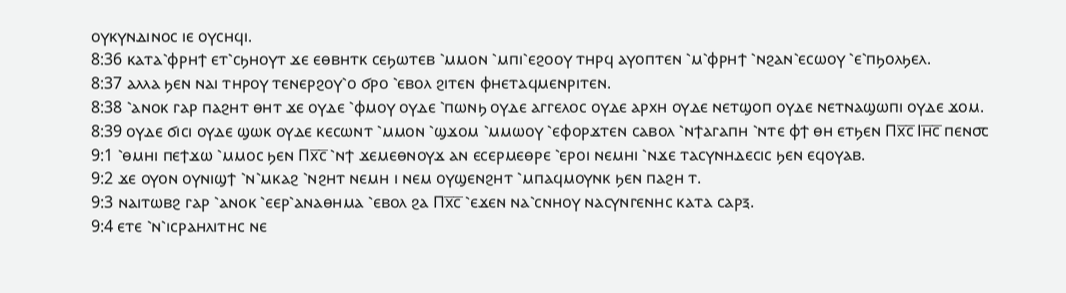ⲟⲩⲕⲩⲛⲇⲓⲛⲟⲥ ⲓⲉ ⲟⲩⲥⲏϥⲓ.
8:36 ⲕⲁⲧⲁ⳿ⲫⲣⲏϯ ⲉⲧ⳿ⲥϧⲏⲟⲩⲧ ϫⲉ ⲉⲑⲃⲏⲧⲕ ⲥⲉϧⲱⲧⲉⲃ ⳿ⲙⲙⲟⲛ ⳿ⲙⲡⲓ⳿ⲉϩⲟⲟⲩ ⲧⲏⲣϥ ⲁⲩⲟⲡⲧⲉⲛ ⳿ⲙ⳿ⲫⲣⲏϯ ⳿ⲛϩⲁⲛ⳿ⲉⲥⲱⲟⲩ ⳿ⲉ⳿ⲡϧⲟⲗϧⲉⲗ.
8:37 ⲁⲗⲗⲁ ϧⲉⲛ ⲛⲁⲓ ⲧⲏⲣⲟⲩ ⲧⲉⲛⲉⲣϩⲟⲩ⳿ⲟ ϭⲣⲟ ⳿ⲉⲃⲟⲗ ϩⲓⲧⲉⲛ ⲫⲏⲉⲧⲁϥⲙⲉⲛⲣⲓⲧⲉⲛ.
8:38 ⳿ⲁⲛⲟⲕ ⲅⲁⲣ ⲡⲁϩⲏⲧ ⲑⲏⲧ ϫⲉ ⲟⲩⲇⲉ ⳿ⲫⲙⲟⲩ ⲟⲩⲇⲉ ⳿ⲡⲱⲛϧ ⲟⲩⲇⲉ ⲁⲅⲅⲉⲗⲟⲥ ⲟⲩⲇⲉ ⲁⲣⲭⲏ ⲟⲩⲇⲉ ⲛⲉⲧϣⲟⲡ ⲟⲩⲇⲉ ⲛⲉⲧⲛⲁϣⲱⲡⲓ ⲟⲩⲇⲉ ϫⲟⲙ.
8:39 ⲟⲩⲇⲉ ϭⲓⲥⲓ ⲟⲩⲇⲉ ϣⲱⲕ ⲟⲩⲇⲉ ⲕⲉⲥⲱⲛⲧ ⳿ⲙⲙⲟⲛ ⳿ϣϫⲟⲙ ⳿ⲙⲙⲱⲟⲩ ⳿ⲉⲫⲟⲣϫⲧⲉⲛ ⲥⲁⲃⲟⲗ ⳿ⲛϯⲁⲅⲁⲡⲏ ⳿ⲛⲧⲉ ⲫϯ ⲑⲏ ⲉⲧϧⲉⲛ Ⲡⲭ̅ⲥ̅ Ⲓⲏ̅ⲥ̅ ⲡⲉⲛ⳪
9:1 ⳿ⲑⲙⲏⲓ ⲡⲉϯϫⲱ ⳿ⲙⲙⲟⲥ ϧⲉⲛ Ⲡⲭ̅ⲥ̅ ⳿ⲛϯ ϫⲉⲙⲉⲑⲛⲟⲩϫ ⲁⲛ ⲉⲥⲉⲣⲙⲉⲑⲣⲉ ⳿ⲉⲣⲟⲓ ⲛⲉⲙⲏⲓ ⳿ⲛϫⲉ ⲧⲁⲥⲩⲛⲏⲇⲉⲥⲓⲥ ϧⲉⲛ ⲉϥⲟⲩⲁⲃ.
9:2 ϫⲉ ⲟⲩⲟⲛ ⲟⲩⲛⲓϣϯ ⳿ⲛ⳿ⲙⲕⲁϩ ⳿ⲛϩⲏⲧ ⲛⲉⲙⲏ ⲓ ⲛⲉⲙ ⲟⲩϣⲉⲛϩⲏⲧ ⳿ⲙⲡⲁϥⲙⲟⲩⲛⲕ ϧⲉⲛ ⲡⲁϩⲏ ⲧ.
9:3 ⲛⲁⲓⲧⲱⲃϩ ⲅⲁⲣ ⳿ⲁⲛⲟⲕ ⳿ⲉⲉⲣ⳿ⲁⲛⲁⲑⲏⲙⲁ ⳿ⲉⲃⲟⲗ ϩⲁ Ⲡⲭ̅ⲥ̅ ⳿ⲉϫⲉⲛ ⲛⲁ⳿ⲥⲛⲏⲟⲩ ⲛⲁⲥⲩⲛⲅⲉⲛⲏⲥ ⲕⲁⲧⲁ ⲥⲁⲣⲝ.
9:4 ⲉⲧⲉ ⳿ⲛ⳿ⲓⲥⲣⲁⲏⲗⲓⲧⲏⲥ ⲛⲉ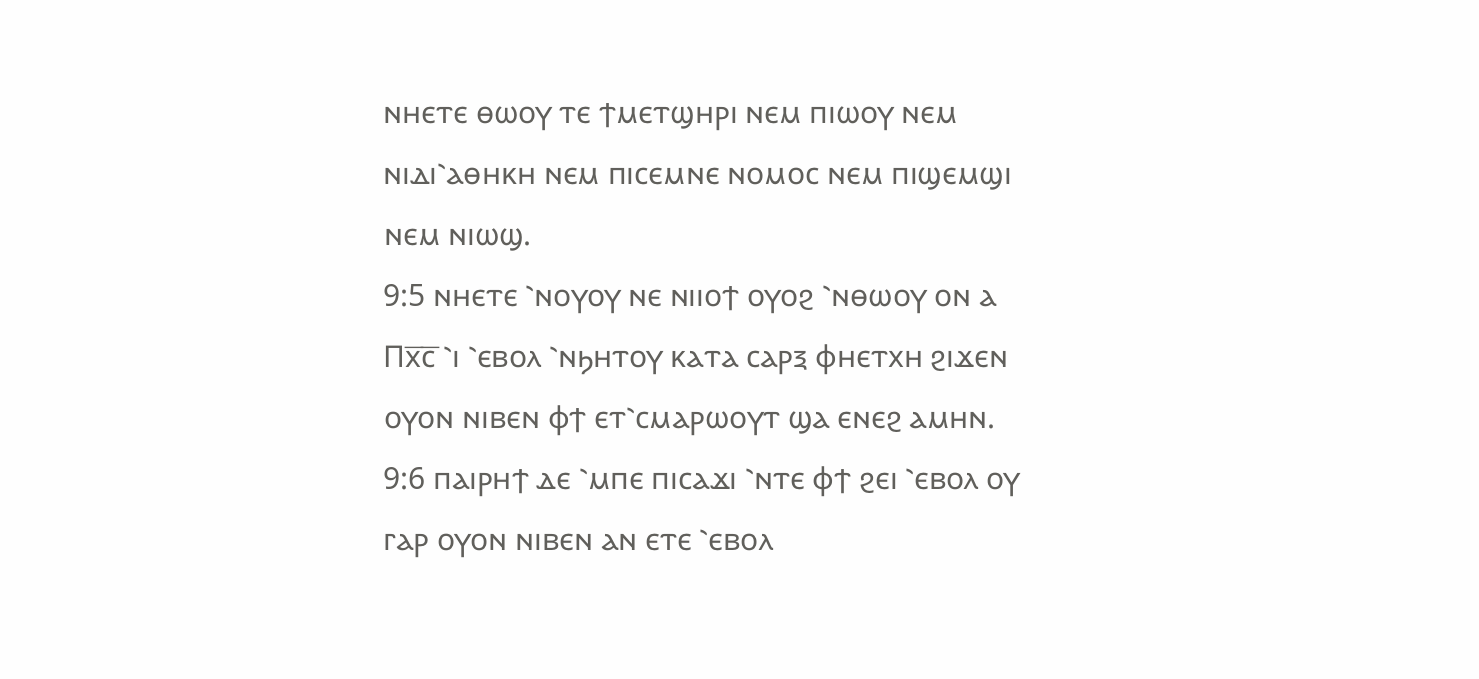ⲛⲏⲉⲧⲉ ⲑⲱⲟⲩ ⲧⲉ ϯⲙⲉⲧϣⲏⲣⲓ ⲛⲉⲙ ⲡⲓⲱⲟⲩ ⲛⲉⲙ ⲛⲓⲇⲓ⳿ⲁⲑⲏⲕⲏ ⲛⲉⲙ ⲡⲓⲥⲉⲙⲛⲉ ⲛⲟⲙⲟⲥ ⲛⲉⲙ ⲡⲓϣⲉⲙϣⲓ ⲛⲉⲙ ⲛⲓⲱϣ.
9:5 ⲛⲏⲉⲧⲉ ⳿ⲛⲟⲩⲟⲩ ⲛⲉ ⲛⲓⲓⲟϯ ⲟⲩⲟϩ ⳿ⲛⲑⲱⲟⲩ ⲟⲛ ⲁ Ⲡⲭ̅ⲥ̅ ⳿ⲓ ⳿ⲉⲃⲟⲗ ⳿ⲛϧⲏⲧⲟⲩ ⲕⲁⲧⲁ ⲥⲁⲣⲝ ⲫⲏⲉⲧⲭⲏ ϩⲓϫⲉⲛ ⲟⲩⲟⲛ ⲛⲓⲃⲉⲛ ⲫϯ ⲉⲧ⳿ⲥⲙⲁⲣⲱⲟⲩⲧ ϣⲁ ⲉⲛⲉϩ ⲁⲙⲏⲛ.
9:6 ⲡⲁⲓⲣⲏϯ ⲇⲉ ⳿ⲙⲡⲉ ⲡⲓⲥⲁϫⲓ ⳿ⲛⲧⲉ ⲫϯ ϩⲉⲓ ⳿ⲉⲃⲟⲗ ⲟⲩ ⲅⲁⲣ ⲟⲩⲟⲛ ⲛⲓⲃⲉⲛ ⲁⲛ ⲉⲧⲉ ⳿ⲉⲃⲟⲗ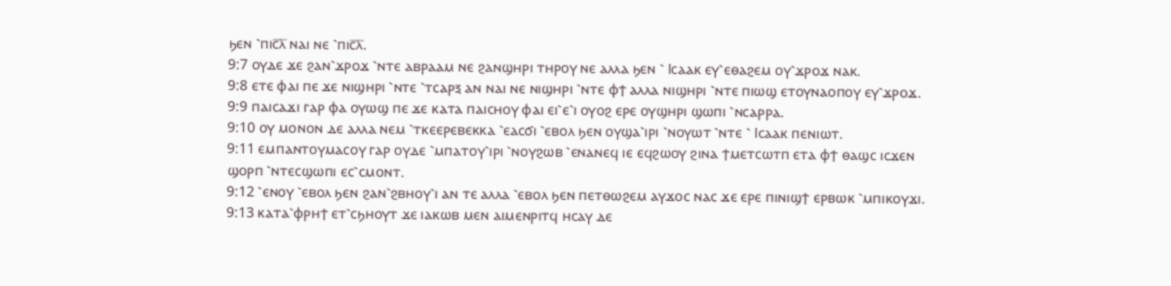ϧⲉⲛ ⳿ⲡⲓⲥ̅ⲗ̅ ⲛⲁⲓ ⲛⲉ ⳿ⲡⲓⲥ̅ⲗ̅.
9:7 ⲟⲩⲇⲉ ϫⲉ ϩⲁⲛ⳿ϫⲣⲟϫ ⳿ⲛⲧⲉ ⲁⲃⲣⲁⲁⲙ ⲛⲉ ϩⲁⲛϣⲏⲣⲓ ⲧⲏⲣⲟⲩ ⲛⲉ ⲁⲗⲗⲁ ϧⲉⲛ ⳿ Ⲓⲥⲁⲁⲕ ⲉⲩ⳿ⲉⲑⲁϩⲉⲙ ⲟⲩ⳿ϫⲣⲟϫ ⲛⲁⲕ.
9:8 ⲉⲧⲉ ⲫⲁⲓ ⲡⲉ ϫⲉ ⲛⲓϣⲏⲣⲓ ⳿ⲛⲧⲉ ⳿ⲧⲥⲁⲣⲝ ⲁⲛ ⲛⲁⲓ ⲛⲉ ⲛⲓϣⲏⲣⲓ ⳿ⲛⲧⲉ ⲫϯ ⲁⲗⲗⲁ ⲛⲓϣⲏⲣⲓ ⳿ⲛⲧⲉ ⲡⲓⲱϣ ⲉⲧⲟⲩⲛⲁⲟⲡⲟⲩ ⲉⲩ⳿ϫⲣⲟϫ.
9:9 ⲡⲁⲓⲥⲁϫⲓ ⲅⲁⲣ ⲫⲁ ⲟⲩⲱϣ ⲡⲉ ϫⲉ ⲕⲁⲧⲁ ⲡⲁⲓⲥⲏⲟⲩ ⲫⲁⲓ ⲉⲓ⳿ⲉ⳿ⲓ ⲟⲩⲟϩ ⲉⲣⲉ ⲟⲩϣⲏⲣⲓ ϣⲱⲡⲓ ⳿ⲛⲥⲁⲣⲣⲁ.
9:10 ⲟⲩ ⲙⲟⲛⲟⲛ ⲇⲉ ⲁⲗⲗⲁ ⲛⲉⲙ ⳿ⲧⲕⲉⲉⲣⲉⲃⲉⲕⲕⲁ ⳿ⲉⲁⲥϭⲓ ⳿ⲉⲃⲟⲗ ϧⲉⲛ ⲟⲩϣⲁ⳿ⲓⲣⲓ ⳿ⲛⲟⲩⲱⲧ ⳿ⲛⲧⲉ ⳿ Ⲓⲥⲁⲁⲕ ⲡⲉⲛⲓⲱⲧ.
9:11 ⲉⲙⲡⲁⲛⲧⲟⲩⲙⲁⲥⲟⲩ ⲅⲁⲣ ⲟⲩⲇⲉ ⳿ⲙⲡⲁⲧⲟⲩ⳿ⲓⲣⲓ ⳿ⲛⲟⲩϩⲱⲃ ⳿ⲉⲛⲁⲛⲉϥ ⲓⲉ ⲉϥϩⲱⲟⲩ ϩⲓⲛⲁ ϯⲙⲉⲧⲥⲱⲧⲡ ⲉⲧⲁ ⲫϯ ⲑⲁϣⲥ ⲓⲥϫⲉⲛ ϣⲟⲣⲡ ⳿ⲛⲧⲉⲥϣⲱⲡⲓ ⲉⲥ⳿ⲥⲙⲟⲛⲧ.
9:12 ⳿ⲉⲛⲟⲩ ⳿ⲉⲃⲟⲗ ϧⲉⲛ ϩⲁⲛ⳿ϩⲃⲏⲟⲩ⳿ⲓ ⲁⲛ ⲧⲉ ⲁⲗⲗⲁ ⳿ⲉⲃⲟⲗ ϧⲉⲛ ⲡⲉⲧⲑⲱϩⲉⲙ ⲁⲩϫⲟⲥ ⲛⲁⲥ ϫⲉ ⲉⲣⲉ ⲡⲓⲛⲓϣϯ ⲉⲣⲃⲱⲕ ⳿ⲙⲡⲓⲕⲟⲩϫⲓ.
9:13 ⲕⲁⲧⲁ⳿ⲫⲣⲏϯ ⲉⲧ⳿ⲥϧⲏⲟⲩⲧ ϫⲉ ⲓⲁⲕⲱⲃ ⲙⲉⲛ ⲁⲓⲙⲉⲛⲣⲓⲧϥ ⲏⲥⲁⲩ ⲇⲉ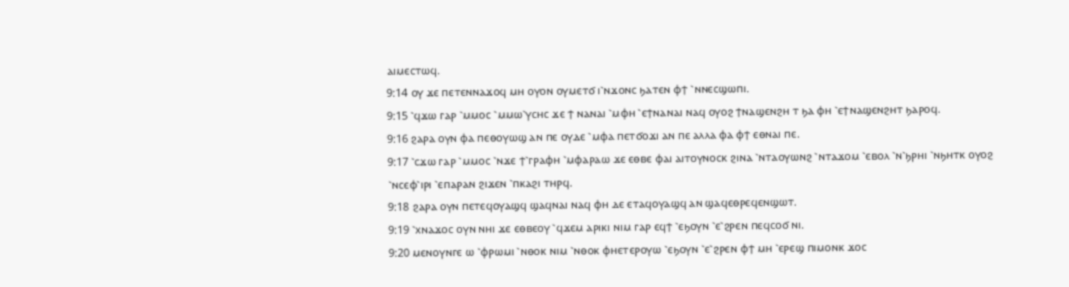ⲁⲓⲙⲉⲥⲧⲱϥ.
9:14 ⲟⲩ ϫⲉ ⲡⲉⲧⲉⲛⲛⲁϫⲟϥ ⲙⲏ ⲟⲩⲟⲛ ⲟⲩⲙⲉⲧϭ ⲓ⳿ⲛϫⲟⲛⲥ ϧⲁⲧⲉⲛ ⲫϯ ⳿ⲛⲛⲉⲥϣⲱⲡⲓ.
9:15 ⳿ϥϫⲱ ⲅⲁⲣ ⳿ⲙⲙⲟⲥ ⳿ⲙⲙⲱ⳿ⲩⲥⲏⲥ ϫⲉ ϯ ⲛⲁⲛⲁⲓ ⳿ⲙⲫⲏ ⳿ⲉϯⲛⲁⲛⲁⲓ ⲛⲁϥ ⲟⲩⲟϩ ϯⲛⲁϣⲉⲛϩⲏ ⲧ ϧⲁ ⲫⲏ ⳿ⲉϯⲛⲁϣⲉⲛϩⲏⲧ ϧⲁⲣⲟϥ.
9:16 ϩⲁⲣⲁ ⲟⲩⲛ ⲫⲁ ⲡⲉⲑⲟⲩⲱϣ ⲁⲛ ⲡⲉ ⲟⲩⲇⲉ ⳿ⲙⲫⲁ ⲡⲉⲧϭⲟϫⲓ ⲁⲛ ⲡⲉ ⲁⲗⲗⲁ ⲫⲁ ⲫϯ ⲉⲑⲛⲁⲓ ⲡⲉ.
9:17 ⳿ⲥϫⲱ ⲅⲁⲣ ⳿ⲙⲙⲟⲥ ⳿ⲛϫⲉ ϯ⳿ⲅⲣⲁⲫⲏ ⳿ⲙⲫⲁⲣⲁⲱ ϫⲉ ⲉⲑⲃⲉ ⲫⲁⲓ ⲁⲓⲧⲟⲩⲛⲟⲥⲕ ϩⲓⲛⲁ ⳿ⲛⲧⲁⲟⲩⲱⲛϩ ⳿ⲛⲧⲁϫⲟⲙ ⳿ⲉⲃⲟⲗ ⳿ⲛ⳿ϧⲣⲏⲓ ⳿ⲛϧⲏⲧⲕ ⲟⲩⲟϩ ⳿ⲛⲥⲉⲫ⳿ⲓⲣⲓ ⳿ⲉⲡⲁⲣⲁⲛ ϩⲓϫⲉⲛ ⳿ⲡⲕⲁϩⲓ ⲧⲏⲣϥ.
9:18 ϩⲁⲣⲁ ⲟⲩⲛ ⲡⲉⲧⲉϥⲟⲩⲁϣϥ ϣⲁϥⲛⲁⲓ ⲛⲁϥ ⲫⲏ ⲇⲉ ⲉⲧⲁϥⲟⲩⲁϣϥ ⲁⲛ ϣⲁϥⲉⲑⲣⲉϥⲉⲛϣⲱⲧ.
9:19 ⳿ⲭⲛⲁϫⲟⲥ ⲟⲩⲛ ⲛⲏⲓ ϫⲉ ⲉⲑⲃⲉⲟⲩ ⳿ϥϫⲉⲙ ⲁⲣⲓⲕⲓ ⲛⲓⲙ ⲅⲁⲣ ⲉϥϯ ⳿ⲉϧⲟⲩⲛ ⳿ⲉ⳿ϩⲣⲉⲛ ⲡⲉϥⲥⲟϭ ⲛⲓ.
9:20 ⲙⲉⲛⲟⲩⲛⲅⲉ ⲱ ⳿ⲫⲣⲱⲙⲓ ⳿ⲛⲑⲟⲕ ⲛⲓⲙ ⳿ⲛⲑⲟⲕ ⲫⲏⲉⲧⲉⲣⲟⲩⲱ ⳿ⲉϧⲟⲩⲛ ⳿ⲉ⳿ϩⲣⲉⲛ ⲫϯ ⲙⲏ ⳿ⲉⲣⲉϣ ⲡⲓⲙⲟⲛⲕ ϫⲟⲥ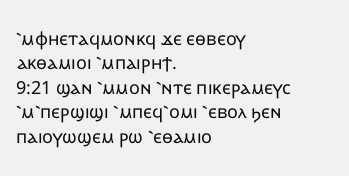⳿ⲙⲫⲏⲉⲧⲁϥⲙⲟⲛⲕϥ ϫⲉ ⲉⲑⲃⲉⲟⲩ ⲁⲕⲑⲁⲙⲓⲟⲓ ⳿ⲙⲡⲁⲓⲣⲏϯ.
9:21 ϣⲁⲛ ⳿ⲙⲙⲟⲛ ⳿ⲛⲧⲉ ⲡⲓⲕⲉⲣⲁⲙⲉⲩⲥ ⳿ⲙ⳿ⲡⲉⲣϣⲓϣⲓ ⳿ⲙⲡⲉϥ⳿ⲟⲙⲓ ⳿ⲉⲃⲟⲗ ϧⲉⲛ ⲡⲁⲓⲟⲩⲱϣⲉⲙ ⲣⲱ ⳿ⲉⲑⲁⲙⲓⲟ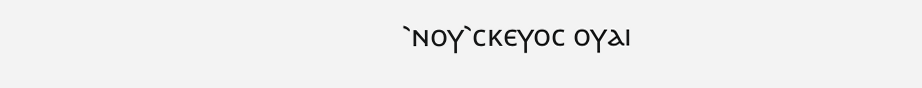⳿ⲛⲟⲩ⳿ⲥⲕⲉⲩⲟⲥ ⲟⲩⲁⲓ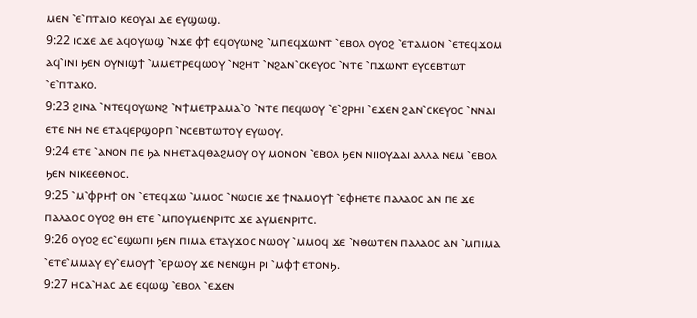ⲙⲉⲛ ⳿ⲉ⳿ⲡⲧⲁⲓⲟ ⲕⲉⲟⲩⲁⲓ ⲇⲉ ⲉⲩϣⲱϣ.
9:22 ⲓⲥϫⲉ ⲇⲉ ⲁϥⲟⲩⲱϣ ⳿ⲛϫⲉ ⲫϯ ⲉϥⲟⲩⲱⲛϩ ⳿ⲙⲡⲉϥϫⲱⲛⲧ ⳿ⲉⲃⲟⲗ ⲟⲩⲟϩ ⳿ⲉⲧⲁⲙⲟⲛ ⳿ⲉⲧⲉϥϫⲟⲙ ⲁϥ⳿ⲓⲛⲓ ϧⲉⲛ ⲟⲩⲛⲓϣϯ ⳿ⲙⲙⲉⲧⲣⲉϥⲱⲟⲩ ⳿ⲛϩⲏⲧ ⳿ⲛϩⲁⲛ⳿ⲥⲕⲉⲩⲟⲥ ⳿ⲛⲧⲉ ⳿ⲡϫⲱⲛⲧ ⲉⲩⲥⲉⲃⲧⲱⲧ ⳿ⲉ⳿ⲡⲧⲁⲕⲟ.
9:23 ϩⲓⲛⲁ ⳿ⲛⲧⲉϥⲟⲩⲱⲛϩ ⳿ⲛϯⲙⲉⲧⲣⲁⲙⲁ⳿ⲟ ⳿ⲛⲧⲉ ⲡⲉϥⲱⲟⲩ ⳿ⲉ⳿ϩⲣⲏⲓ ⳿ⲉϫⲉⲛ ϩⲁⲛ⳿ⲥⲕⲉⲩⲟⲥ ⳿ⲛⲛⲁⲓ ⲉⲧⲉ ⲛⲏ ⲛⲉ ⲉⲧⲁϥⲉⲣϣⲟⲣⲡ ⳿ⲛⲥⲉⲃⲧⲱⲧⲟⲩ ⲉⲩⲱⲟⲩ.
9:24 ⲉⲧⲉ ⳿ⲁⲛⲟⲛ ⲡⲉ ϧⲁ ⲛⲏⲉⲧⲁϥⲑⲁϩⲙⲟⲩ ⲟⲩ ⲙⲟⲛⲟⲛ ⳿ⲉⲃⲟⲗ ϧⲉⲛ ⲛⲓⲓⲟⲩⲇⲁⲓ ⲁⲗⲗⲁ ⲛⲉⲙ ⳿ⲉⲃⲟⲗ ϧⲉⲛ ⲛⲓⲕⲉⲉⲑⲛⲟⲥ.
9:25 ⳿ⲙ⳿ⲫⲣⲏϯ ⲟⲛ ⳿ⲉⲧⲉϥϫⲱ ⳿ⲙⲙⲟⲥ ⳿ⲛⲱⲥⲓⲉ ϫⲉ ϯⲛⲁⲙⲟⲩϯ ⳿ⲉⲫⲏⲉⲧⲉ ⲡⲁⲗⲁⲟⲥ ⲁⲛ ⲡⲉ ϫⲉ ⲡⲁⲗⲁⲟⲥ ⲟⲩⲟϩ ⲑⲏ ⲉⲧⲉ ⳿ⲙⲡⲟⲩⲙⲉⲛⲣⲓⲧⲥ ϫⲉ ⲁⲩⲙⲉⲛⲣⲓⲧⲥ.
9:26 ⲟⲩⲟϩ ⲉⲥ⳿ⲉϣⲱⲡⲓ ϧⲉⲛ ⲡⲓⲙⲁ ⲉⲧⲁⲩϫⲟⲥ ⲛⲱⲟⲩ ⳿ⲙⲙⲟϥ ϫⲉ ⳿ⲛⲑⲱⲧⲉⲛ ⲡⲁⲗⲁⲟⲥ ⲁⲛ ⳿ⲙⲡⲓⲙⲁ ⳿ⲉⲧⲉ⳿ⲙⲙⲁⲩ ⲉⲩ⳿ⲉⲙⲟⲩϯ ⳿ⲉⲣⲱⲟⲩ ϫⲉ ⲛⲉⲛϣⲏ ⲣⲓ ⳿ⲙⲫϯ ⲉⲧⲟⲛϧ.
9:27 ⲏⲥⲁ⳿ⲏⲁⲥ ⲇⲉ ⲉϥⲱϣ ⳿ⲉⲃⲟⲗ ⳿ⲉϫⲉⲛ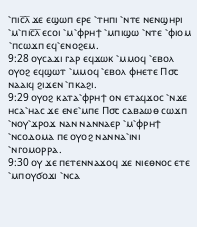⳿ⲡⲓⲥ̅ⲗ̅ ϫⲉ ⲉϣⲱⲡ ⲉⲣⲉ ⳿ⲧⲏⲡⲓ ⳿ⲛⲧⲉ ⲛⲉⲛϣⲏⲣⲓ ⳿ⲙ⳿ⲡⲓⲥ̅ⲗ̅ ⲉⲥⲟⲓ ⳿ⲙ⳿ⲫⲣⲏϯ ⳿ⲙⲡⲓϣⲱ ⳿ⲛⲧⲉ ⳿ⲫⲓⲟⲙ ⳿ⲡⲥⲱϫⲡ ⲉϥ⳿ⲉⲛⲟϩⲉⲙ.
9:28 ⲟⲩⲥⲁϫⲓ ⲅⲁⲣ ⲉϥϫⲱⲕ ⳿ⲙⲙⲟϥ ⳿ⲉⲃⲟⲗ ⲟⲩⲟϩ ⲉϥϣⲱⲧ ⳿ⲙⲙⲟϥ ⳿ⲉⲃⲟⲗ ⲫⲏⲉⲧⲉ Ⲡ⳪ ⲛⲁⲁⲓϥ ϩⲓϫⲉⲛ ⳿ⲡⲕⲁϩⲓ.
9:29 ⲟⲩⲟϩ ⲕⲁⲧⲁ⳿ⲫⲣⲏϯ ⲟⲛ ⲉⲧⲁϥϫⲟⲥ ⳿ⲛϫⲉ ⲏⲥⲁ⳿ⲏⲁⲥ ϫⲉ ⲉⲛⲉ⳿ⲙⲡⲉ Ⲡ⳪ ⲥⲁⲃⲁⲱⲑ ⲥⲱϫⲡ ⳿ⲛⲟⲩ⳿ϫⲣⲟϫ ⲛⲁⲛ ⲛⲁⲛⲛⲁⲉⲣ ⳿ⲙ⳿ⲫⲣⲏϯ ⳿ⲛⲥⲟⲇⲟⲙⲁ ⲡⲉ ⲟⲩⲟϩ ⲛⲁⲛⲛⲁ⳿ⲓⲛⲓ ⳿ⲛⲅⲟⲙⲟⲣⲣⲁ.
9:30 ⲟⲩ ϫⲉ ⲡⲉⲧⲉⲛⲛⲁϫⲟϥ ϫⲉ ⲛⲓⲉⲑⲛⲟⲥ ⲉⲧⲉ ⳿ⲙⲡⲟⲩϭⲟϫⲓ ⳿ⲛⲥⲁ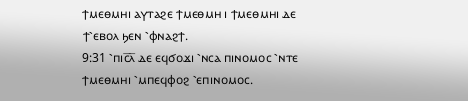ϯⲙⲉⲑⲙⲏⲓ ⲁⲩⲧⲁϩⲉ ϯⲙⲉⲑⲙⲏ ⲓ ϯⲙⲉⲑⲙⲏⲓ ⲇⲉ ϯ⳿ⲉⲃⲟⲗ ϧⲉⲛ ⳿ⲫⲛⲁϩϯ.
9:31 ⳿ⲡⲓⲥ̅ⲗ̅ ⲇⲉ ⲉϥϭⲟϫⲓ ⳿ⲛⲥⲁ ⲡⲓⲛⲟⲙⲟⲥ ⳿ⲛⲧⲉ ϯⲙⲉⲑⲙⲏⲓ ⳿ⲙⲡⲉϥⲫⲟϩ ⳿ⲉⲡⲓⲛⲟⲙⲟⲥ.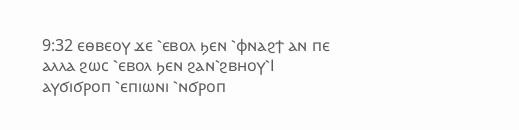9:32 ⲉⲑⲃⲉⲟⲩ ϫⲉ ⳿ⲉⲃⲟⲗ ϧⲉⲛ ⳿ⲫⲛⲁϩϯ ⲁⲛ ⲡⲉ ⲁⲗⲗⲁ ϩⲱⲥ ⳿ⲉⲃⲟⲗ ϧⲉⲛ ϩⲁⲛ⳿ϩⲃⲏⲟⲩ⳿Ⲓ ⲁⲩϭⲓϭⲣⲟⲡ ⳿ⲉⲡⲓⲱⲛⲓ ⳿ⲛϭⲣⲟⲡ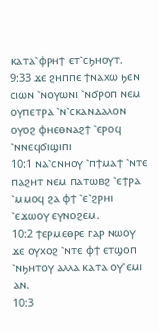ⲕⲁⲧⲁ⳿ⲫⲣⲏϯ ⲉⲧ⳿ⲥϧⲏⲟⲩⲧ.
9:33 ϫⲉ ϩⲏⲡⲡⲉ ϯⲛⲁⲭⲱ ϧⲉⲛ ⲥⲓⲱⲛ ⳿ⲛⲟⲩⲱⲛⲓ ⳿ⲛϭⲣⲟⲡ ⲛⲉⲙ ⲟⲩⲡⲉⲧⲣⲁ ⳿ⲛ⳿ⲥⲕⲁⲛⲇⲁⲗⲟⲛ ⲟⲩⲟϩ ⲫⲏⲉⲑⲛⲁϩϯ ⳿ⲉⲣⲟϥ ⳿ⲛⲛⲉϥϭⲓϣⲓⲡⲓ
10:1 ⲛⲁ⳿ⲥⲛⲏⲟⲩ ⳿ⲡϯⲙⲁϯ ⳿ⲛⲧⲉ ⲡⲁϩⲏⲧ ⲛⲉⲙ ⲡⲁⲧⲱⲃϩ ⳿ⲉϯⲣⲁ ⳿ⲙⲙⲟϥ ϩⲁ ⲫϯ ⳿ⲉ⳿ϩⲣⲏⲓ ⳿ⲉϫⲱⲟⲩ ⲉⲩⲛⲟϩⲉⲙ.
10:2 ϯⲉⲣⲙⲉⲑⲣⲉ ⲅⲁⲣ ⲛⲱⲟⲩ ϫⲉ ⲟⲩⲭⲟϩ ⳿ⲛⲧⲉ ⲫϯ ⲉⲧϣⲟⲡ ⳿ⲛϧⲏⲧⲟⲩ ⲁⲗⲗⲁ ⲕⲁⲧⲁ ⲟⲩ⳿ⲉⲙⲓ ⲁⲛ.
10:3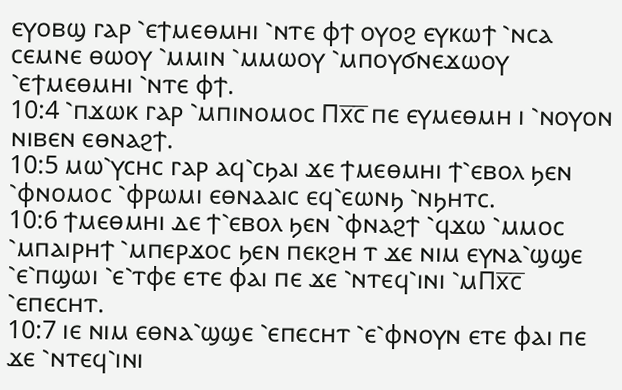ⲉⲩⲟⲃϣ ⲅⲁⲣ ⳿ⲉϯⲙⲉⲑⲙⲏⲓ ⳿ⲛⲧⲉ ⲫϯ ⲟⲩⲟϩ ⲉⲩⲕⲱϯ ⳿ⲛⲥⲁ ⲥⲉⲙⲛⲉ ⲑⲱⲟⲩ ⳿ⲙⲙⲓⲛ ⳿ⲙⲙⲱⲟⲩ ⳿ⲙⲡⲟⲩϭⲛⲉϫⲱⲟⲩ ⳿ⲉϯⲙⲉⲑⲙⲏⲓ ⳿ⲛⲧⲉ ⲫϯ.
10:4 ⳿ⲡϫⲱⲕ ⲅⲁⲣ ⳿ⲙⲡⲓⲛⲟⲙⲟⲥ Ⲡⲭ̅ⲥ̅ ⲡⲉ ⲉⲩⲙⲉⲑⲙⲏ ⲓ ⳿ⲛⲟⲩⲟⲛ ⲛⲓⲃⲉⲛ ⲉⲑⲛⲁϩϯ.
10:5 ⲙⲱ⳿ⲩⲥⲏⲥ ⲅⲁⲣ ⲁϥ⳿ⲥϧⲁⲓ ϫⲉ ϯⲙⲉⲑⲙⲏⲓ ϯ⳿ⲉⲃⲟⲗ ϧⲉⲛ ⳿ⲫⲛⲟⲙⲟⲥ ⳿ⲫⲣⲱⲙⲓ ⲉⲑⲛⲁⲁⲓⲥ ⲉϥ⳿ⲉⲱⲛϧ ⳿ⲛϧⲏⲧⲥ.
10:6 ϯⲙⲉⲑⲙⲏⲓ ⲇⲉ ϯ⳿ⲉⲃⲟⲗ ϧⲉⲛ ⳿ⲫⲛⲁϩϯ ⳿ϥϫⲱ ⳿ⲙⲙⲟⲥ ⳿ⲙⲡⲁⲓⲣⲏϯ ⳿ⲙⲡⲉⲣϫⲟⲥ ϧⲉⲛ ⲡⲉⲕϩⲏ ⲧ ϫⲉ ⲛⲓⲙ ⲉⲩⲛⲁ⳿ϣϣⲉ ⳿ⲉ⳿ⲡϣⲱⲓ ⳿ⲉ⳿ⲧⲫⲉ ⲉⲧⲉ ⲫⲁⲓ ⲡⲉ ϫⲉ ⳿ⲛⲧⲉϥ⳿ⲓⲛⲓ ⳿ⲙⲠⲭ̅ⲥ̅ ⳿ⲉⲡⲉⲥⲏⲧ.
10:7 ⲓⲉ ⲛⲓⲙ ⲉⲑⲛⲁ⳿ϣϣⲉ ⳿ⲉⲡⲉⲥⲏⲧ ⳿ⲉ⳿ⲫⲛⲟⲩⲛ ⲉⲧⲉ ⲫⲁⲓ ⲡⲉ ϫⲉ ⳿ⲛⲧⲉϥ⳿ⲓⲛⲓ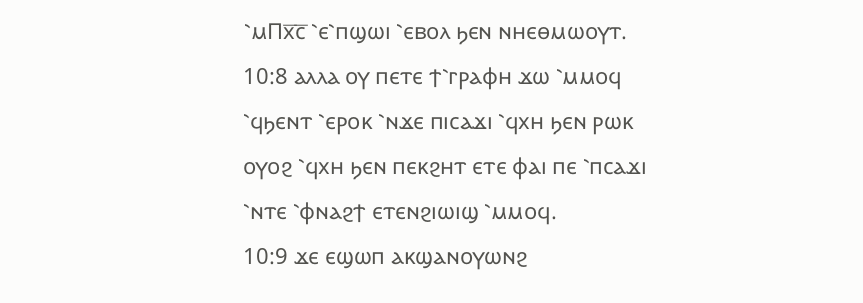⳿ⲙⲠⲭ̅ⲥ̅ ⳿ⲉ⳿ⲡϣⲱⲓ ⳿ⲉⲃⲟⲗ ϧⲉⲛ ⲛⲏⲉⲑⲙⲱⲟⲩⲧ.
10:8 ⲁⲗⲗⲁ ⲟⲩ ⲡⲉⲧⲉ ϯ⳿ⲅⲣⲁⲫⲏ ϫⲱ ⳿ⲙⲙⲟϥ ⳿ϥϧⲉⲛⲧ ⳿ⲉⲣⲟⲕ ⳿ⲛϫⲉ ⲡⲓⲥⲁϫⲓ ⳿ϥⲭⲏ ϧⲉⲛ ⲣⲱⲕ ⲟⲩⲟϩ ⳿ϥⲭⲏ ϧⲉⲛ ⲡⲉⲕϩⲏⲧ ⲉⲧⲉ ⲫⲁⲓ ⲡⲉ ⳿ⲡⲥⲁϫⲓ ⳿ⲛⲧⲉ ⳿ⲫⲛⲁϩϯ ⲉⲧⲉⲛϩⲓⲱⲓϣ ⳿ⲙⲙⲟϥ.
10:9 ϫⲉ ⲉϣⲱⲡ ⲁⲕϣⲁⲛⲟⲩⲱⲛϩ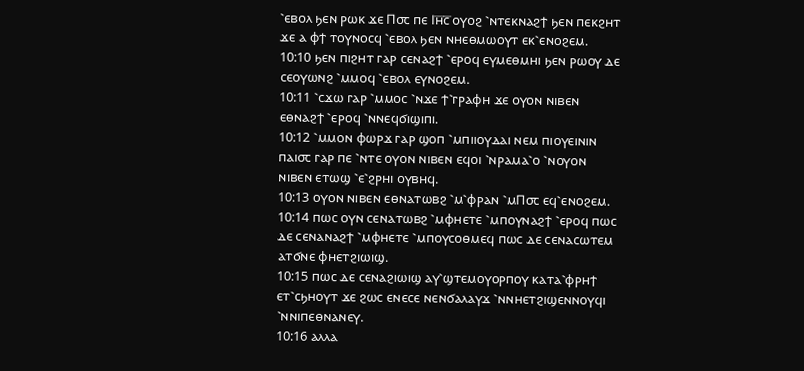⳿ⲉⲃⲟⲗ ϧⲉⲛ ⲣⲱⲕ ϫⲉ Ⲡ⳪ ⲡⲉ Ⲓⲏ̅ⲥ̅ ⲟⲩⲟϩ ⳿ⲛⲧⲉⲕⲛⲁϩϯ ϧⲉⲛ ⲡⲉⲕϩⲏⲧ ϫⲉ ⲁ ⲫϯ ⲧⲟⲩⲛⲟⲥϥ ⳿ⲉⲃⲟⲗ ϧⲉⲛ ⲛⲏⲉⲑⲙⲱⲟⲩⲧ ⲉⲕ⳿ⲉⲛⲟϩⲉⲙ.
10:10 ϧⲉⲛ ⲡⲓϩⲏⲧ ⲅⲁⲣ ⲥⲉⲛⲁϩϯ ⳿ⲉⲣⲟϥ ⲉⲩⲙⲉⲑⲙⲏⲓ ϧⲉⲛ ⲣⲱⲟⲩ ⲇⲉ ⲥⲉⲟⲩⲱⲛϩ ⳿ⲙⲙⲟϥ ⳿ⲉⲃⲟⲗ ⲉⲩⲛⲟϩⲉⲙ.
10:11 ⳿ⲥϫⲱ ⲅⲁⲣ ⳿ⲙⲙⲟⲥ ⳿ⲛϫⲉ ϯ⳿ⲅⲣⲁⲫⲏ ϫⲉ ⲟⲩⲟⲛ ⲛⲓⲃⲉⲛ ⲉⲑⲛⲁϩϯ ⳿ⲉⲣⲟϥ ⳿ⲛⲛⲉϥϭⲓϣⲓⲡⲓ.
10:12 ⳿ⲙⲙⲟⲛ ⲫⲱⲣϫ ⲅⲁⲣ ϣⲟⲡ ⳿ⲙⲡⲓⲓⲟⲩⲇⲁⲓ ⲛⲉⲙ ⲡⲓⲟⲩⲉⲓⲛⲓⲛ ⲡⲁⲓ⳪ ⲅⲁⲣ ⲡⲉ ⳿ⲛⲧⲉ ⲟⲩⲟⲛ ⲛⲓⲃⲉⲛ ⲉϥⲟⲓ ⳿ⲛⲣⲁⲙⲁ⳿ⲟ ⳿ⲛⲟⲩⲟⲛ ⲛⲓⲃⲉⲛ ⲉⲧⲱϣ ⳿ⲉ⳿ϩⲣⲏⲓ ⲟⲩⲃⲏϥ.
10:13 ⲟⲩⲟⲛ ⲛⲓⲃⲉⲛ ⲉⲑⲛⲁⲧⲱⲃϩ ⳿ⲙ⳿ⲫⲣⲁⲛ ⳿ⲙⲠ⳪ ⲉϥ⳿ⲉⲛⲟϩⲉⲙ.
10:14 ⲡⲱⲥ ⲟⲩⲛ ⲥⲉⲛⲁⲧⲱⲃϩ ⳿ⲙⲫⲏⲉⲧⲉ ⳿ⲙⲡⲟⲩⲛⲁϩϯ ⳿ⲉⲣⲟϥ ⲡⲱⲥ ⲇⲉ ⲥⲉⲛⲁⲛⲁϩϯ ⳿ⲙⲫⲏⲉⲧⲉ ⳿ⲙⲡⲟⲩⲥⲟⲑⲙⲉϥ ⲡⲱⲥ ⲇⲉ ⲥⲉⲛⲁⲥⲱⲧⲉⲙ ⲁⲧϭⲛⲉ ⲫⲏⲉⲧϩⲓⲱⲓϣ.
10:15 ⲡⲱⲥ ⲇⲉ ⲥⲉⲛⲁϩⲓⲱⲓϣ ⲁⲩ⳿ϣⲧⲉⲙⲟⲩⲟⲣⲡⲟⲩ ⲕⲁⲧⲁ⳿ⲫⲣⲏϯ ⲉⲧ⳿ⲥϧⲏⲟⲩⲧ ϫⲉ ϩⲱⲥ ⲉⲛⲉⲥⲉ ⲛⲉⲛϭⲁⲗⲁⲩϫ ⳿ⲛⲛⲏⲉⲧϩⲓϣⲉⲛⲛⲟⲩϥⲓ ⳿ⲛⲛⲓⲡⲉⲑⲛⲁⲛⲉⲩ.
10:16 ⲁⲗⲗⲁ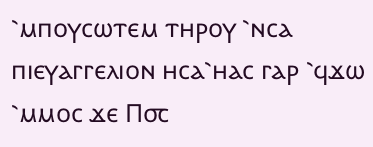⳿ⲙⲡⲟⲩⲥⲱⲧⲉⲙ ⲧⲏⲣⲟⲩ ⳿ⲛⲥⲁ ⲡⲓⲉⲩⲁⲅⲅⲉⲗⲓⲟⲛ ⲏⲥⲁ⳿ⲏⲁⲥ ⲅⲁⲣ ⳿ϥϫⲱ ⳿ⲙⲙⲟⲥ ϫⲉ Ⲡ⳪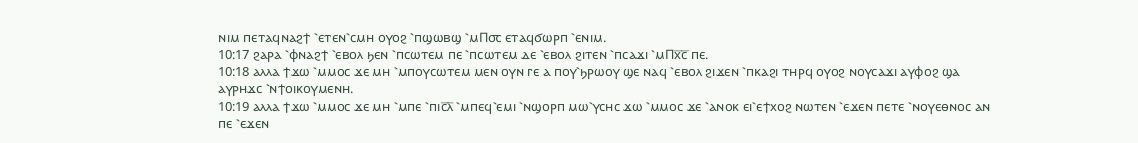ⲛⲓⲙ ⲡⲉⲧⲁϥⲛⲁϩϯ ⳿ⲉⲧⲉⲛ⳿ⲥⲙⲏ ⲟⲩⲟϩ ⳿ⲡϣⲱⲃϣ ⳿ⲙⲠ⳪ ⲉⲧⲁϥϭⲱⲣⲡ ⳿ⲉⲛⲓⲙ.
10:17 ϩⲁⲣⲁ ⳿ⲫⲛⲁϩϯ ⳿ⲉⲃⲟⲗ ϧⲉⲛ ⳿ⲡⲥⲱⲧⲉⲙ ⲡⲉ ⳿ⲡⲥⲱⲧⲉⲙ ⲇⲉ ⳿ⲉⲃⲟⲗ ϩⲓⲧⲉⲛ ⳿ⲡⲥⲁϫⲓ ⳿ⲙⲠⲭ̅ⲥ̅ ⲡⲉ.
10:18 ⲁⲗⲗⲁ ϯϫⲱ ⳿ⲙⲙⲟⲥ ϫⲉ ⲙⲏ ⳿ⲙⲡⲟⲩⲥⲱⲧⲉⲙ ⲙⲉⲛ ⲟⲩⲛ ⲅⲉ ⲁ ⲡⲟⲩ⳿ϧⲣⲱⲟⲩ ϣⲉ ⲛⲁϥ ⳿ⲉⲃⲟⲗ ϩⲓϫⲉⲛ ⳿ⲡⲕⲁϩⲓ ⲧⲏⲣϥ ⲟⲩⲟϩ ⲛⲟⲩⲥⲁϫⲓ ⲁⲩⲫⲟϩ ϣⲁ ⲁⲩⲣⲏϫⲥ ⳿ⲛϯⲟⲓⲕⲟⲩⲙⲉⲛⲏ.
10:19 ⲁⲗⲗⲁ ϯϫⲱ ⳿ⲙⲙⲟⲥ ϫⲉ ⲙⲏ ⳿ⲙⲡⲉ ⳿ⲡⲓⲥ̅ⲗ̅ ⳿ⲙⲡⲉϥ⳿ⲉⲙⲓ ⳿ⲛϣⲟⲣⲡ ⲙⲱ⳿ⲩⲥⲏⲥ ϫⲱ ⳿ⲙⲙⲟⲥ ϫⲉ ⳿ⲁⲛⲟⲕ ⲉⲓ⳿ⲉϯⲭⲟϩ ⲛⲱⲧⲉⲛ ⳿ⲉϫⲉⲛ ⲡⲉⲧⲉ ⳿ⲛⲟⲩⲉⲑⲛⲟⲥ ⲁⲛ ⲡⲉ ⳿ⲉϫⲉⲛ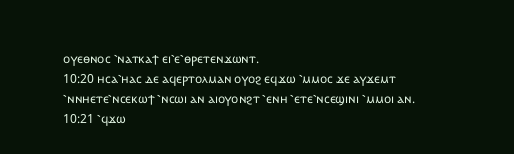ⲟⲩⲉⲑⲛⲟⲥ ⳿ⲛⲁⲧⲕⲁϯ ⲉⲓ⳿ⲉ⳿ⲑⲣⲉⲧⲉⲛϫⲱⲛⲧ.
10:20 ⲏⲥⲁ⳿ⲏⲁⲥ ⲇⲉ ⲁϥⲉⲣⲧⲟⲗⲙⲁⲛ ⲟⲩⲟϩ ⲉϥϫⲱ ⳿ⲙⲙⲟⲥ ϫⲉ ⲁⲩϫⲉⲙⲧ ⳿ⲛⲛⲏⲉⲧⲉ⳿ⲛⲥⲉⲕⲱϯ ⳿ⲛⲥⲱⲓ ⲁⲛ ⲁⲓⲟⲩⲟⲛϩⲧ ⳿ⲉⲛⲏ ⳿ⲉⲧⲉ⳿ⲛⲥⲉϣⲓⲛⲓ ⳿ⲙⲙⲟⲓ ⲁⲛ.
10:21 ⳿ϥϫⲱ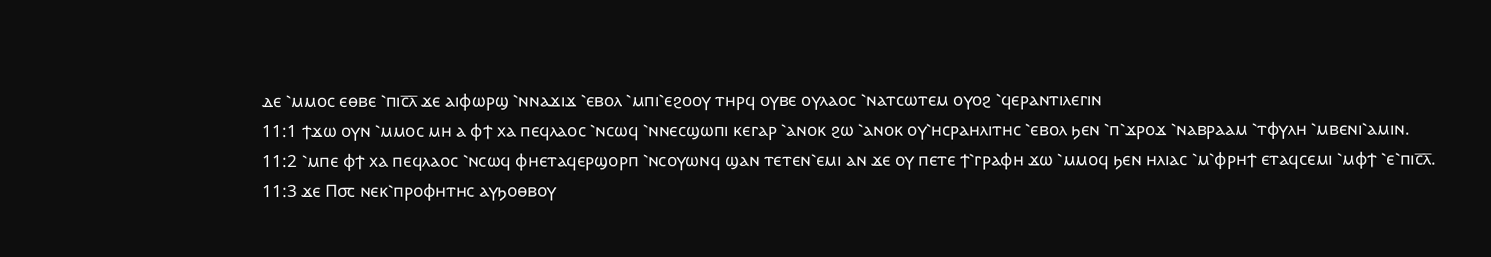ⲇⲉ ⳿ⲙⲙⲟⲥ ⲉⲑⲃⲉ ⳿ⲡⲓⲥ̅ⲗ̅ ϫⲉ ⲁⲓⲫⲱⲣϣ ⳿ⲛⲛⲁϫⲓϫ ⳿ⲉⲃⲟⲗ ⳿ⲙⲡⲓ⳿ⲉϩⲟⲟⲩ ⲧⲏⲣϥ ⲟⲩⲃⲉ ⲟⲩⲗⲁⲟⲥ ⳿ⲛⲁⲧⲥⲱⲧⲉⲙ ⲟⲩⲟϩ ⳿ϥⲉⲣⲁⲛⲧⲓⲗⲉⲅⲓⲛ
11:1 ϯϫⲱ ⲟⲩⲛ ⳿ⲙⲙⲟⲥ ⲙⲏ ⲁ ⲫϯ ⲭⲁ ⲡⲉϥⲗⲁⲟⲥ ⳿ⲛⲥⲱϥ ⳿ⲛⲛⲉⲥϣⲱⲡⲓ ⲕⲉⲅⲁⲣ ⳿ⲁⲛⲟⲕ ϩⲱ ⳿ⲁⲛⲟⲕ ⲟⲩ⳿ⲏⲥⲣⲁⲏⲗⲓⲧⲏⲥ ⳿ⲉⲃⲟⲗ ϧⲉⲛ ⳿ⲡ⳿ϫⲣⲟϫ ⳿ⲛⲁⲃⲣⲁⲁⲙ ⳿ⲧⲫⲩⲗⲏ ⳿ⲙⲃⲉⲛⲓ⳿ⲁⲙⲓⲛ.
11:2 ⳿ⲙⲡⲉ ⲫϯ ⲭⲁ ⲡⲉϥⲗⲁⲟⲥ ⳿ⲛⲥⲱϥ ⲫⲏⲉⲧⲁϥⲉⲣϣⲟⲣⲡ ⳿ⲛⲥⲟⲩⲱⲛϥ ϣⲁⲛ ⲧⲉⲧⲉⲛ⳿ⲉⲙⲓ ⲁⲛ ϫⲉ ⲟⲩ ⲡⲉⲧⲉ ϯ⳿ⲅⲣⲁⲫⲏ ϫⲱ ⳿ⲙⲙⲟϥ ϧⲉⲛ ⲏⲗⲓⲁⲥ ⳿ⲙ⳿ⲫⲣⲏϯ ⲉⲧⲁϥⲥⲉⲙⲓ ⳿ⲙⲫϯ ⳿ⲉ⳿ⲡⲓⲥ̅ⲗ̅.
11:3 ϫⲉ Ⲡ⳪ ⲛⲉⲕ⳿ⲡⲣⲟⲫⲏⲧⲏⲥ ⲁⲩϧⲟⲑⲃⲟⲩ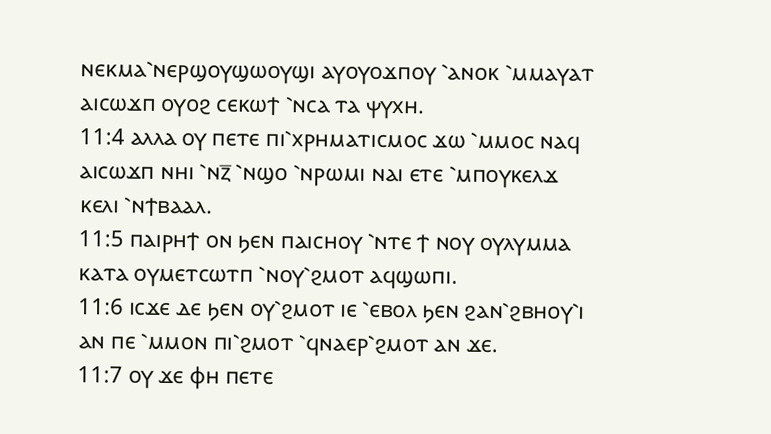ⲛⲉⲕⲙⲁ⳿ⲛⲉⲣϣⲟⲩϣⲱⲟⲩϣⲓ ⲁⲩⲟⲩⲟϫⲡⲟⲩ ⳿ⲁⲛⲟⲕ ⳿ⲙⲙⲁⲩⲁⲧ ⲁⲓⲥⲱϫⲡ ⲟⲩⲟϩ ⲥⲉⲕⲱϯ ⳿ⲛⲥⲁ ⲧⲁ ⲯⲩⲭⲏ.
11:4 ⲁⲗⲗⲁ ⲟⲩ ⲡⲉⲧⲉ ⲡⲓ⳿ⲭⲣⲏⲙⲁⲧⲓⲥⲙⲟⲥ ϫⲱ ⳿ⲙⲙⲟⲥ ⲛⲁϥ ⲁⲓⲥⲱϫⲡ ⲛⲏⲓ ⳿ⲛⲍ̅ ⳿ⲛϣⲟ ⳿ⲛⲣⲱⲙⲓ ⲛⲁⲓ ⲉⲧⲉ ⳿ⲙⲡⲟⲩⲕⲉⲗϫ ⲕⲉⲗⲓ ⳿ⲛϯⲃⲁⲁⲗ.
11:5 ⲡⲁⲓⲣⲏϯ ⲟⲛ ϧⲉⲛ ⲡⲁⲓⲥⲏⲟⲩ ⳿ⲛⲧⲉ ϯ ⲛⲟⲩ ⲟⲩⲗⲩⲙⲙⲁ ⲕⲁⲧⲁ ⲟⲩⲙⲉⲧⲥⲱⲧⲡ ⳿ⲛⲟⲩ⳿ϩⲙⲟⲧ ⲁϥϣⲱⲡⲓ.
11:6 ⲓⲥϫⲉ ⲇⲉ ϧⲉⲛ ⲟⲩ⳿ϩⲙⲟⲧ ⲓⲉ ⳿ⲉⲃⲟⲗ ϧⲉⲛ ϩⲁⲛ⳿ϩⲃⲏⲟⲩ⳿ⲓ ⲁⲛ ⲡⲉ ⳿ⲙⲙⲟⲛ ⲡⲓ⳿ϩⲙⲟⲧ ⳿ϥⲛⲁⲉⲣ⳿ϩⲙⲟⲧ ⲁⲛ ϫⲉ.
11:7 ⲟⲩ ϫⲉ ⲫⲏ ⲡⲉⲧⲉ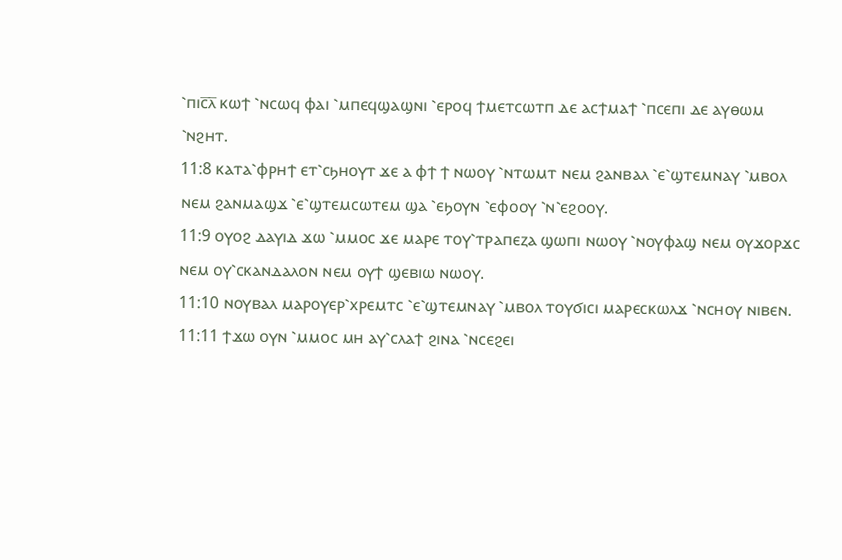⳿ⲡⲓⲥ̅ⲗ̅ ⲕⲱϯ ⳿ⲛⲥⲱϥ ⲫⲁⲓ ⳿ⲙⲡⲉϥϣⲁϣⲛⲓ ⳿ⲉⲣⲟϥ ϯⲙⲉⲧⲥⲱⲧⲡ ⲇⲉ ⲁⲥϯⲙⲁϯ ⳿ⲡⲥⲉⲡⲓ ⲇⲉ ⲁⲩⲑⲱⲙ ⳿ⲛϩⲏⲧ.
11:8 ⲕⲁⲧⲁ⳿ⲫⲣⲏϯ ⲉⲧ⳿ⲥϧⲏⲟⲩⲧ ϫⲉ ⲁ ⲫϯ ϯ ⲛⲱⲟⲩ ⳿ⲛⲧⲱⲙⲧ ⲛⲉⲙ ϩⲁⲛⲃⲁⲗ ⳿ⲉ⳿ϣⲧⲉⲙⲛⲁⲩ ⳿ⲙⲃⲟⲗ ⲛⲉⲙ ϩⲁⲛⲙⲁϣϫ ⳿ⲉ⳿ϣⲧⲉⲙⲥⲱⲧⲉⲙ ϣⲁ ⳿ⲉϧⲟⲩⲛ ⳿ⲉⲫⲟⲟⲩ ⳿ⲛ⳿ⲉϩⲟⲟⲩ.
11:9 ⲟⲩⲟϩ ⲇⲁⲩⲓⲇ ϫⲱ ⳿ⲙⲙⲟⲥ ϫⲉ ⲙⲁⲣⲉ ⲧⲟⲩ⳿ⲧⲣⲁⲡⲉⲍⲁ ϣⲱⲡⲓ ⲛⲱⲟⲩ ⳿ⲛⲟⲩⲫⲁϣ ⲛⲉⲙ ⲟⲩϫⲟⲣϫⲥ ⲛⲉⲙ ⲟⲩ⳿ⲥⲕⲁⲛⲇⲁⲗⲟⲛ ⲛⲉⲙ ⲟⲩϯ ϣⲉⲃⲓⲱ ⲛⲱⲟⲩ.
11:10 ⲛⲟⲩⲃⲁⲗ ⲙⲁⲣⲟⲩⲉⲣ⳿ⲭⲣⲉⲙⲧⲥ ⳿ⲉ⳿ϣⲧⲉⲙⲛⲁⲩ ⳿ⲙⲃⲟⲗ ⲧⲟⲩϭⲓⲥⲓ ⲙⲁⲣⲉⲥⲕⲱⲗϫ ⳿ⲛⲥⲏⲟⲩ ⲛⲓⲃⲉⲛ.
11:11 ϯϫⲱ ⲟⲩⲛ ⳿ⲙⲙⲟⲥ ⲙⲏ ⲁⲩ⳿ⲥⲗⲁϯ ϩⲓⲛⲁ ⳿ⲛⲥⲉϩⲉⲓ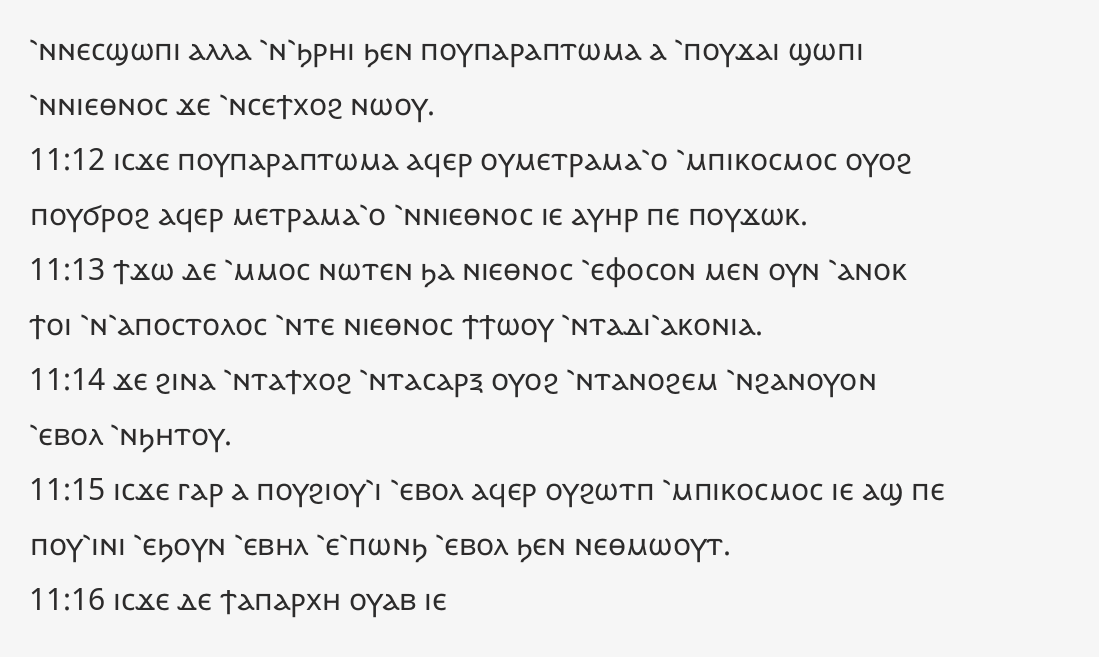⳿ⲛⲛⲉⲥϣⲱⲡⲓ ⲁⲗⲗⲁ ⳿ⲛ⳿ϧⲣⲏⲓ ϧⲉⲛ ⲡⲟⲩⲡⲁⲣⲁⲡⲧⲱⲙⲁ ⲁ ⳿ⲡⲟⲩϫⲁⲓ ϣⲱⲡⲓ ⳿ⲛⲛⲓⲉⲑⲛⲟⲥ ϫⲉ ⳿ⲛⲥⲉϯⲭⲟϩ ⲛⲱⲟⲩ.
11:12 ⲓⲥϫⲉ ⲡⲟⲩⲡⲁⲣⲁⲡⲧⲱⲙⲁ ⲁϥⲉⲣ ⲟⲩⲙⲉⲧⲣⲁⲙⲁ⳿ⲟ ⳿ⲙⲡⲓⲕⲟⲥⲙⲟⲥ ⲟⲩⲟϩ ⲡⲟⲩϭⲣⲟϩ ⲁϥⲉⲣ ⲙⲉⲧⲣⲁⲙⲁ⳿ⲟ ⳿ⲛⲛⲓⲉⲑⲛⲟⲥ ⲓⲉ ⲁⲩⲏⲣ ⲡⲉ ⲡⲟⲩϫⲱⲕ.
11:13 ϯϫⲱ ⲇⲉ ⳿ⲙⲙⲟⲥ ⲛⲱⲧⲉⲛ ϧⲁ ⲛⲓⲉⲑⲛⲟⲥ ⳿ⲉⲫⲟⲥⲟⲛ ⲙⲉⲛ ⲟⲩⲛ ⳿ⲁⲛⲟⲕ ϯⲟⲓ ⳿ⲛ⳿ⲁⲡⲟⲥⲧⲟⲗⲟⲥ ⳿ⲛⲧⲉ ⲛⲓⲉⲑⲛⲟⲥ ϯϯⲱⲟⲩ ⳿ⲛⲧⲁⲇⲓ⳿ⲁⲕⲟⲛⲓⲁ.
11:14 ϫⲉ ϩⲓⲛⲁ ⳿ⲛⲧⲁϯⲭⲟϩ ⳿ⲛⲧⲁⲥⲁⲣⲝ ⲟⲩⲟϩ ⳿ⲛⲧⲁⲛⲟϩⲉⲙ ⳿ⲛϩⲁⲛⲟⲩⲟⲛ ⳿ⲉⲃⲟⲗ ⳿ⲛϧⲏⲧⲟⲩ.
11:15 ⲓⲥϫⲉ ⲅⲁⲣ ⲁ ⲡⲟⲩϩⲓⲟⲩ⳿ⲓ ⳿ⲉⲃⲟⲗ ⲁϥⲉⲣ ⲟⲩϩⲱⲧⲡ ⳿ⲙⲡⲓⲕⲟⲥⲙⲟⲥ ⲓⲉ ⲁϣ ⲡⲉ ⲡⲟⲩ⳿ⲓⲛⲓ ⳿ⲉϧⲟⲩⲛ ⳿ⲉⲃⲏⲗ ⳿ⲉ⳿ⲡⲱⲛϧ ⳿ⲉⲃⲟⲗ ϧⲉⲛ ⲛⲉⲑⲙⲱⲟⲩⲧ.
11:16 ⲓⲥϫⲉ ⲇⲉ ϯⲁⲡⲁⲣⲭⲏ ⲟⲩⲁⲃ ⲓⲉ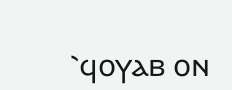⳿ϥⲟⲩⲁⲃ ⲟⲛ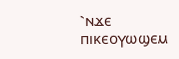⳿ⲛϫⲉ ⲡⲓⲕⲉⲟⲩⲱϣⲉⲙ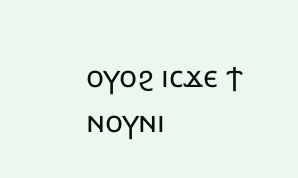ⲟⲩⲟϩ ⲓⲥϫⲉ ϯ ⲛⲟⲩⲛⲓ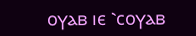ⲟⲩⲁⲃ ⲓⲉ ⳿ⲥⲟⲩⲁⲃ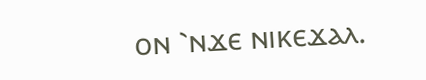ⲟⲛ ⳿ⲛϫⲉ ⲛⲓⲕⲉϫⲁⲗ.